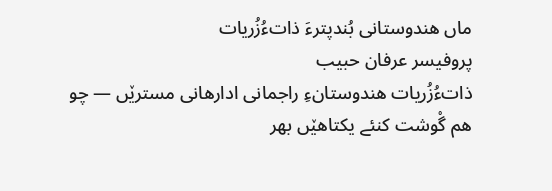ماں هندوستانی بُندپترءَ ذاتءُزُریات
پروفیسر عرفان حبیب
ذاتءُزُریات هندوستانءِ راجمانی ادارهانی مسترێں — چو هم گْوشت کنئے یکتاهێں بهر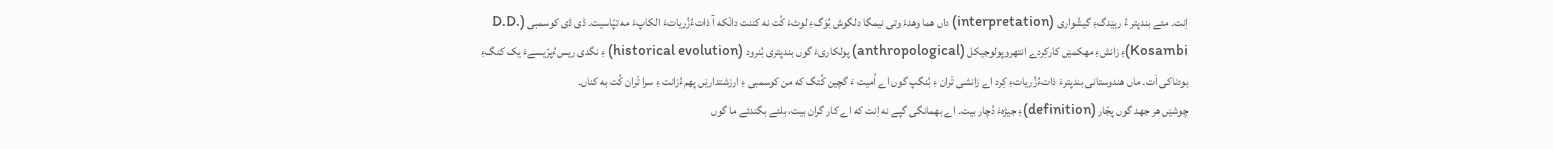اِنت۔ مئے بندپتر ءُ ربێدگءِ گیشّواری (interpretation) داں هما وهدءَ وتی نیمگا دلگوش بُوَگءِ لوٹءَ کُت نه کننت دان٘که آ ذاتءُزُریاتءَ الکاپءَ مه تپّاسیت۔ ڈی ڈی کوسمبی (D.D. Kosambi)ءِ زانشءِ مھکمێں کارکِردے انتھروپولوجیکل (anthropological) پولکاریءَ گوں بندپتری بُنرود (historical evolution) ءِ نگدی ریسءُپرّیسےءَ یک کنگءِ بودناکی اَت۔ ماں هندوستانی بندپترءَ ذاتءُزُریاتءِ کِرد اے زانشی تْران ءِ بُنگپ گوں اے اُمیت ءَ گچین کُتگ که من کوسمبی ءِ ارزشتدارێں پهمءُزانت ءِ سرا تْران کُت به کناں۔
چوشێں هر جهد گوں پجّار (definition)ءِ جیڑهءَ دُچار بیت۔ اے بهمانگی گپے نه اِنت که اے کار گران بیت، بلئے بگندئے ما گوں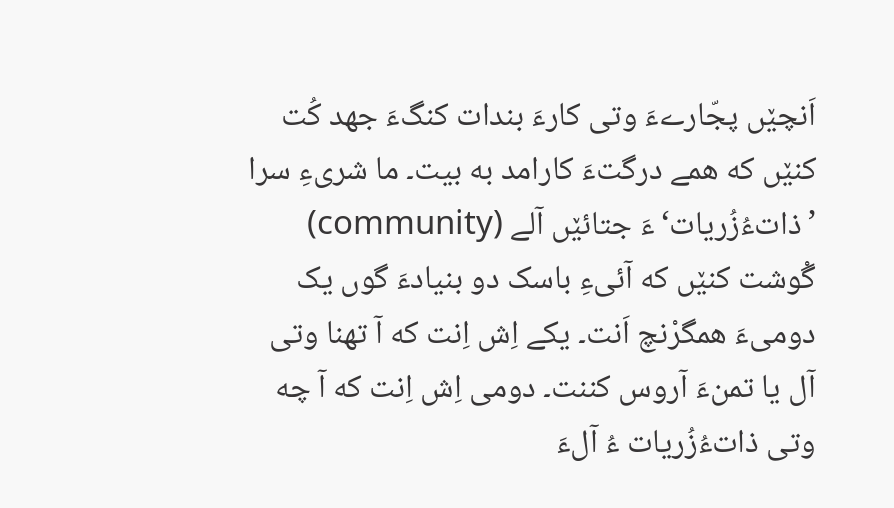اَنچێں پجّارےءَ وتی کارءَ بندات کنگءَ جهد کُت کنێں که همے درگتءَ کارامد به بیت۔ ما شریءِ سرا ’ذاتءُزُریات‘ ءَ جتائێں آلے (community) گْوشت کنێں که آئیءِ باسک دو بنیادءَ گوں یک دومیءَ همگرْنچ اَنت۔ یکے اِش اِنت که آ تهنا وتی آل یا تمنءَ آروس کننت۔ دومی اِش اِنت که آ چه وتی ذاتءُزُریات ءُ آلءَ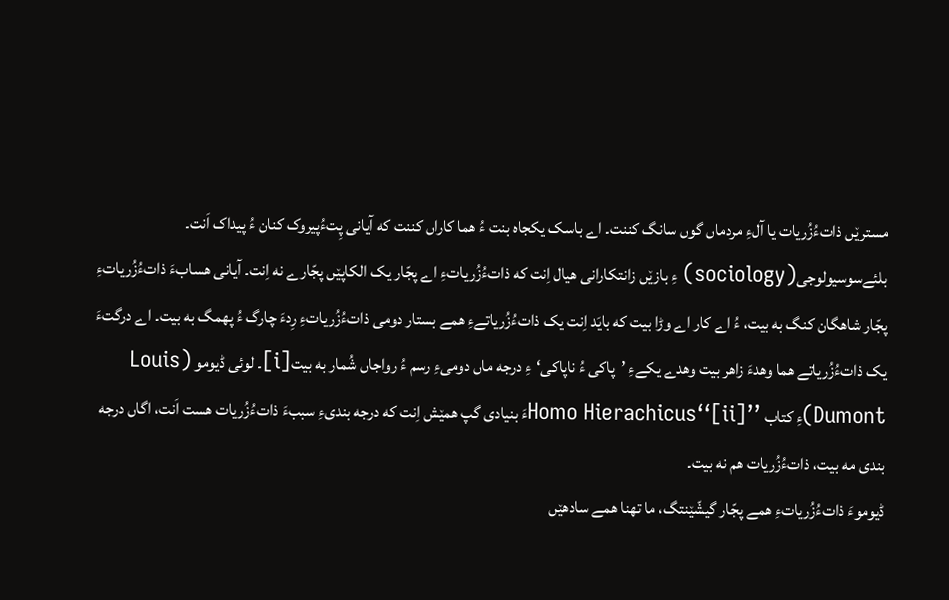مسترێں ذاتءُزُریات یا آلءِ مردماں گوں سانگ کننت۔ اے باسک یکجاه بنت ءُ هما کاراں کننت که آیانی پِتءُپیروک کنان ءُ پیداک اَنت۔
بلئےسوسیولوجی(sociology) ءِ بازێں زانتکارانی ھیال اِنت که ذاتءُزُریاتءِ اے پجّار یک الکاپێں پجّارے نه اِنت۔ آیانی ھسابءَ ذاتءُزُریاتءِ پجّار شاهگان کنگ به بیت، ءُ اے کار اے وڑا بیت که بایَد اِنت یک ذاتءُزُریاتےءِ همے بستار دومی ذاتءُزُریاتءِ رِدءَ چارگ ءُ پهمگ به بیت۔ اے درگتءَ یک ذاتءُزُریاتے هما وهدءَ زاهر بیت وهدے یکےءِ ’پاکی ءُ ناپاکی‘ءِ درجه ماں دومیءِ رسم ءُ رواجاں شُمار به بیت[i]۔ لوئی ڈیومو (Louis Dumont)ءِ کتاب ’’Homo Hierachicus‘‘[ii]ءَ بنیادی گپ همێش اِنت که درجه بندیءِ سببءَ ذاتءُزُریات هست اَنت، اگاں درجه بندی مه بیت، ذاتءُزُریات هم نه بیت۔
ڈیوموءَ ذاتءُزُریاتءِ همے پجّار گیشّێنتگ، ما تهنا همے سادهێں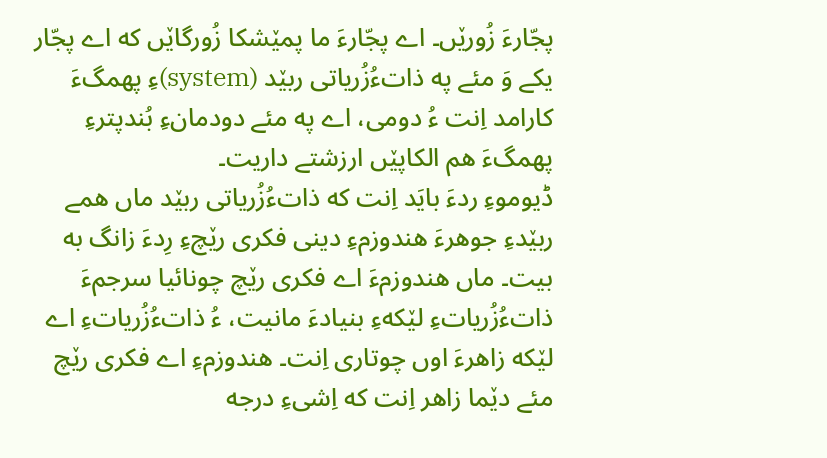پجّارءَ زُورێں۔ اے پجّارءَ ما پمێشکا زُورگاێں که اے پجّار یکے وَ مئے په ذاتءُزُریاتی ربێد (system)ءِ پهمگءَ کارامد اِنت ءُ دومی، اے په مئے دودمانءِ بُندپترءِ پهمگءَ هم الکاپێں ارزشتے داریت۔
ڈیوموءِ ردءَ بایَد اِنت که ذاتءُزُریاتی ربێد ماں همے ربێدءِ جوهرءَ هندوزمءِ دینی فکری رێچءِ رِدءَ زانگ به بیت۔ ماں هندوزمءَ اے فکری رێچ چونائیا سرجمءَ ذاتءُزُریاتءِ لێکهءِ بنیادءَ مانیت، ءُ ذاتءُزُریاتءِ اے لێکه زاهرءَ اوں چوتاری اِنت۔ هندوزمءِ اے فکری رێچ مئے دێما زاهر اِنت که اِشیءِ درجه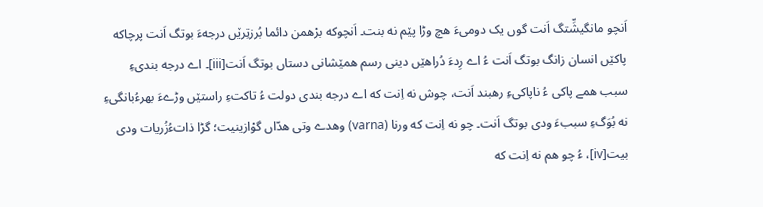اَنچو مانگیشِّتگ اَنت گوں یک دومیءَ هچ وڑا پێم نه بنت۔ اَنچوکه برْهمن دائما بُرزتِرێں درجهءَ بوتگ اَنت پرچاکه پاکێں انسان زانگ بوتگ اَنت ءُ اے رِدءَ دُراهێں دینی رسم همێشانی دستاں بوتگ اَنت[iii]۔ اے درجه بندیءِ سبب همے پاکی ءُ ناپاکیءِ رهبند اَنت، چوش نه اِنت که اے درجه بندی دولت ءُ تاکتءِ راستێں وڑےءَ بهرءُبانگیءِ نه بُوَگءِ سببءَ ودی بوتگ اَنت۔ چو نه اِنت که ورنا (varna) وهدے وتی ھدّاں گوْازینیت؛ گڑا ذاتءُزُریات ودی بیت[iv]، ءُ چو هم نه اِنت که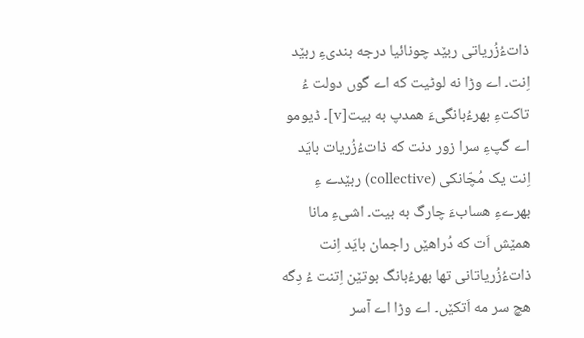ذاتءُزُریاتی ربێد چونائیا درجه بندیءِ ربێد اِنت۔ اے وڑا نه لوٹیت که اے گوں دولت ءُ تاکتءِ بهرءُبانگیءَ همدپ به بیت[v]۔ ڈیومو اے گپءِ سرا زور دنت که ذاتءُزُریات بایَد اِنت یک مُچّانکی (collective) ربێدے ءِ بهرےءِ ھسابءَ چارگ به بیت۔ اشیءِ مانا همێش اَت که دُراهێں راجمان بایَد اِنت ذاتءُزُریاتانی تها بهرءُبانگ بوتێن اِتنت ءُ دِگه هچ سر مه اَتکێں۔ اے وڑا اے آسر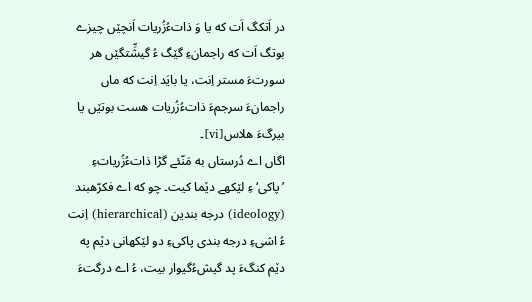در اَتکگ اَت که یا وَ ذاتءُزُریات اَنچێں چیزے بوتگ اَت که راجمانءِ گێگ ءُ گیشِّتگێں هر سورتءَ مستر اِنت، یا بایَد اِنت که ماں راجمانءَ سرجمءَ ذاتءُزُریات هست بوتێں یا بیرگءَ هلاس[vi]۔
اگاں اے دُرستاں به مَنّئے گڑا ذاتءُزُریاتءِ ’پاکی‘ءِ لێکهے دێما کیت۔ چو که اے فکرّھبند (ideology) درجه بندین (hierarchical) اِنت ءُ اشیءِ درجه بندی پاکیءِ دو لێکهانی دێم په دێم کنگءَ پد گیشءُگیوار بیت، ءُ اے درگتءَ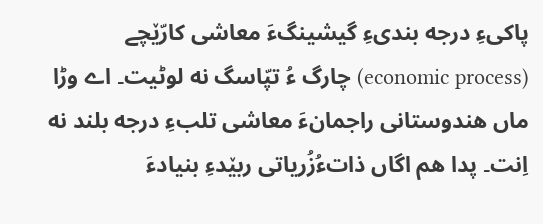پاکیءِ درجه بندیءِ گیشینگءَ معاشی کارّێچے (economic process) چارگ ءُ تپّاسگ نه لوٹیت۔ اے وڑا ماں هندوستانی راجمانءَ معاشی تلبءِ درجه بلند نه اِنت۔ پدا هم اگاں ذاتءُزُریاتی ربێدءِ بنیادءَ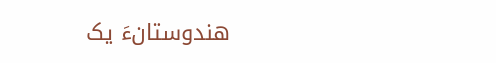هندوستانءَ یک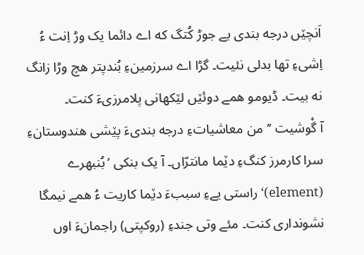اَنچێں درجه بندی یے جوڑ کُتگ که اے دائما یک وڑ اِنت ءُ اِشیءِ تها بدلی نئیت۔ گڑا اے سرزمینءِ بُندپتر هچ وڑا زانگ نه بیت۔ ڈیومو همے دوئێں لێکهانی پلامرزیءَ کنت۔
آ گْوشیت ’’من معاشیاتءِ درجه بندیءَ پێشی هندوستانءِ سرا کارمرز کنگءِ دێما مانترّاں۔ آ یک بنکی ’بُنبھرے (element)‘ راستی یےءِ سببءَ دێما کاریت ءُ همے نیمگا نشونداری کنت۔ مئے وتی جندءِ (روکپتی) راجمانءَ اوں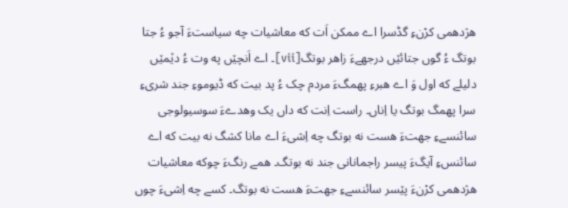هژدهمی کرْنءِ گڈسرا اے ممکن اَت که معاشیات چه سیاستءَ آجو ءُ جتا بوتگ ءُ گوں جتائێں درجهےءَ زاهر بوتگ[vii]۔ اے اَنچێں په وت ءُ دێمێں دلیلے که اول وَ اے ھبرءِ پهمگءَ مردم چک ءُ پد بیت که ڈیوموءِ جند شریءِ سرا پهمگ بوتگ یا اِناں۔ راست اِنت که داں یک وهدےءَ سوسیولوجی سائنسےءِ جهتءَ هست نه بوتگ چه اِشیءَ اے مانا کشگ نه بیت که اے سائنسءِ آیگءَ پیسر راجمانانی جند نه بوتگ۔ همے رنگءَ چوکه معاشیات هژدهمی کرْنءَ پێسر سائنسےءِ جهتءَ هست نه بوتگ۔ کسے چه اِشیءَ چوں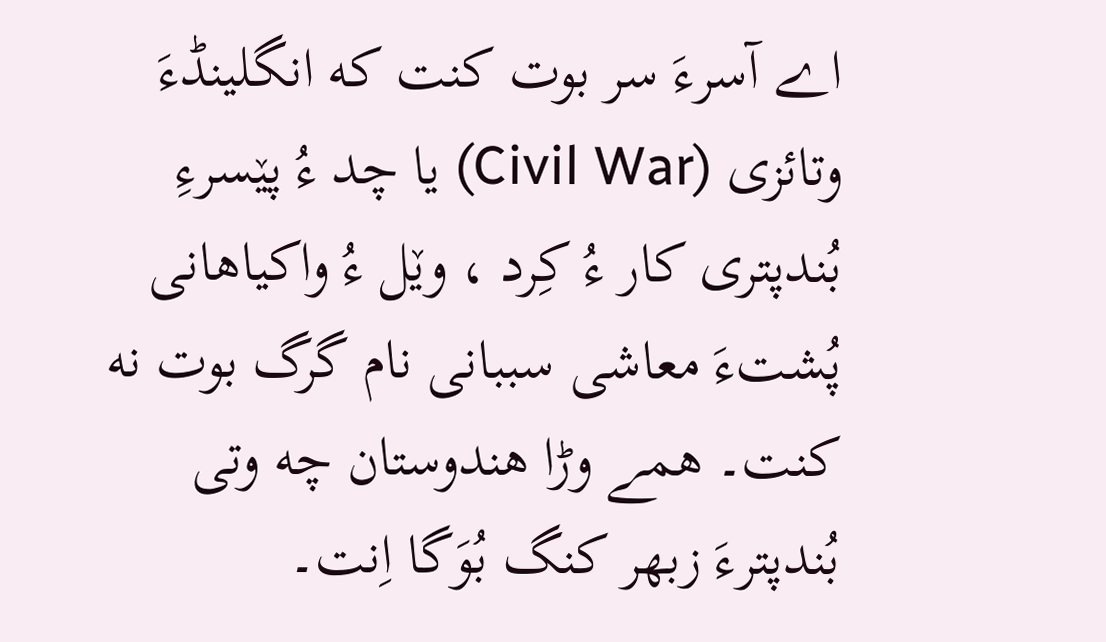اے آسرءَ سر بوت کنت که انگلینڈءَ وتائزی (Civil War) یا چد ءُ پێسرءِ بُندپتری کار ءُ کِرد ، وێل ءُ واکیاهانی پُشتءَ معاشی سببانی نام گرگ بوت نه کنت۔ همے وڑا هندوستان چه وتی بُندپترءَ زبهر کنگ بُوَگا اِنت۔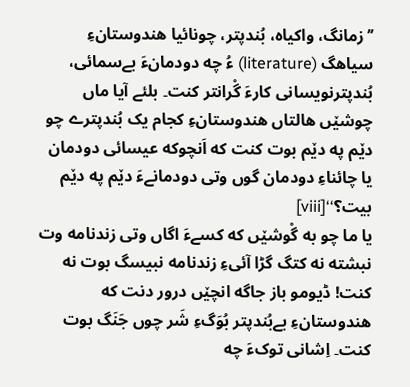’’زمانگ، واکیاه، بُندپتر، چونائیا هندوستانءِ سیاهگ (literature) ءُ چه دودمانءَ بےسمائی، بُندپترنویسانی کارءَ گْرانتر کنت۔ بلئے آیا ماں چوشێں هالتاں هندوستانءِ کجام یک بُندپترے چو دێم په دێم بوت کنت که اَنچوکه عیسائی دودمان یا چائناءِ دودمان گوں وتی دودمانےءَ دێم په دێم بیت؟‘‘[viii]
یا ما چو به گْوشێں که کسےءَ اگاں وتی زندنامه وت نبشته نه کتگ گڑا آئیءِ زندنامه نبیسگ بوت نه کنت! ڈیومو باز جاگه انچێں درور دنت که هندوستانءِ بےبُندپتر بُوَگءِ شَر چوں جَنَگ بوت کنت۔ اِشانی توکءَ چه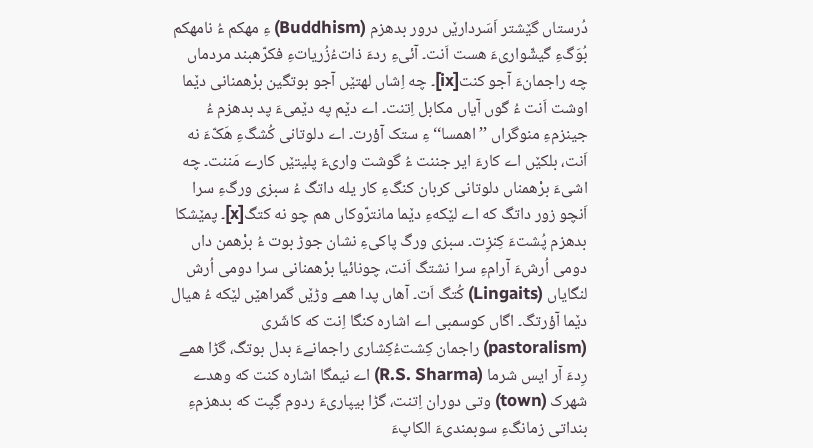دُرستاں گێشتر اَسَردارێں درور بدھزم (Buddhism) ءِ مھکم ءُ نامھکم بُوَگءِ گیشّواریءَ هست اَنت۔ آئیءِ ردءَ ذاتءُزُریاتءِ فکرّھبند مردماں چه راجمانءَ آجو کنت[ix]۔ چه اِشاں لهتێں آجو بوتگین برْهمنانی دێما اوشت اَنت ءُ گوں آیاں مکابل اِتنت۔ اے دێم په دێمیءَ پد بدھزم ءُ جینزمءِ منوگراں ’’اهمسا‘‘ءِ ستک آؤرت۔ اے دلوتانی کُشگءِ ھَکّءَ نه اَنت، بلکێں اے کارءَ ایر جننت ءُ گوشت واریءَ پلیتێں کارے مَننت۔ چه اشیءَ برْهمناں دلوتانی کربان کنگءِ کار یله داتگ ءُ سبزی ورگءِ سرا اَنچو زور داتگ که اے لێکهءِ دێما مانترّوکاں هم چو نه کتگ[x]۔ پمێشکا بدھزم پُشتءَ کِنزِت۔ سبزی ورگ پاکیءِ نشان جوڑ بوت ءُ برْهمن داں دومی اُرشءَ آرامءِ سرا نشتگ اَنت، چونائیا برْهمنانی سرا دومی اُرش لنگایاں (Lingaits) کُتگ اَت۔ آهاں پدا همے وڑێں گمراهێں لێکه ءُ ھیال دێما آؤرتگ۔ اگاں کوسمبی اے اشاره کنگا اِنت که کاشَری (pastoralism) راجمان کِشتءُکِشاری راجمانےءَ بدل بوتگ، گڑا همے رِدءَ آر ایس شرما (R.S. Sharma) اے نیمگا اشاره کنت که وهدے شهرک (town) وتی دوران اِتنت، گڑا بیپاریءَ ردوم گِپت که بدھزمءِ بنداتی زمانگءِ سوبمندیءَ الکاپءَ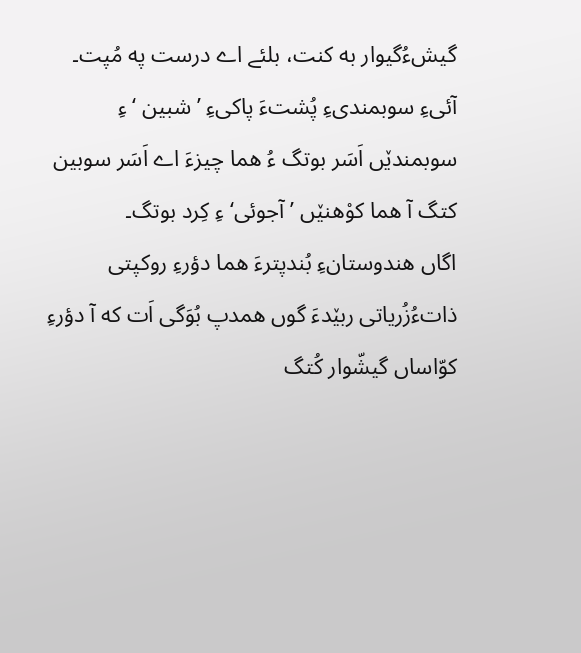گیشءُگیوار به کنت، بلئے اے درست په مُپت۔ آئیءِ سوبمندیءِ پُشتءَ پاکیءِ ’ شبین ‘ءِ سوبمندێں اَسَر بوتگ ءُ هما چیزءَ اے اَسَر سوبین کتگ آ هما کوْهنێں ’آجوئی‘ ءِ کِرد بوتگ۔
اگاں هندوستانءِ بُندپترءَ هما دؤرءِ روکپتی ذاتءُزُریاتی ربێدءَ گوں همدپ بُوَگی اَت که آ دؤرءِ کوّاساں گیشّوار کُتگ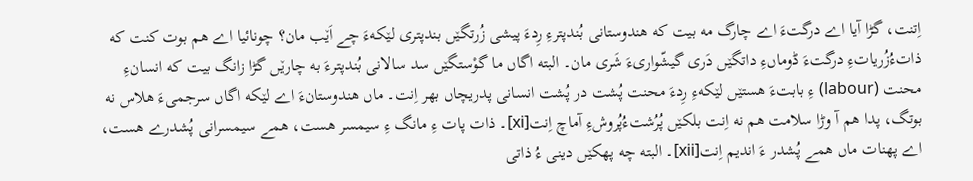اِتنت، گڑا آیا اے درگتءَ اے چارگ مه بیت که هندوستانی بُندپترءِ رِدءَ پیشی زُرتگێں بندپتری لێکهءَ چے اَێب مان؟ چونائیا اے هم بوت کنت که ذاتءُزُریاتءِ درگتءَ ڈوماںءِ داتگێں دَری گیشّواریءَ شَری مان۔ البته اگاں ما گوْستگێں سد سالانی بُندپترءَ به چارێں گڑا زانگ بیت که انسانءِ محنت (labour) ءِ بابتءَ هستێں لێکهءِ رِدءَ محنت پُشت در پُشت انسانی پدریچاں بهر اِنت۔ ماں هندوستانءَ اے لێکه اگاں سرجمیءَ هلاس نه بوتگ، پدا هم آ وڑا سلامت هم نه اِنت بلکێں پُرُشتءُپُروشءِ آماچ اِنت[xi]۔ ذات پات ءِ مانگ ءِ سیمسر هست، همے سیمسرانی پُشدرے هست، اے پهنات ماں همے پُشدر ءَ اندیم اِنت[xii]۔ البته چه پهکێں دینی ءُ ذاتی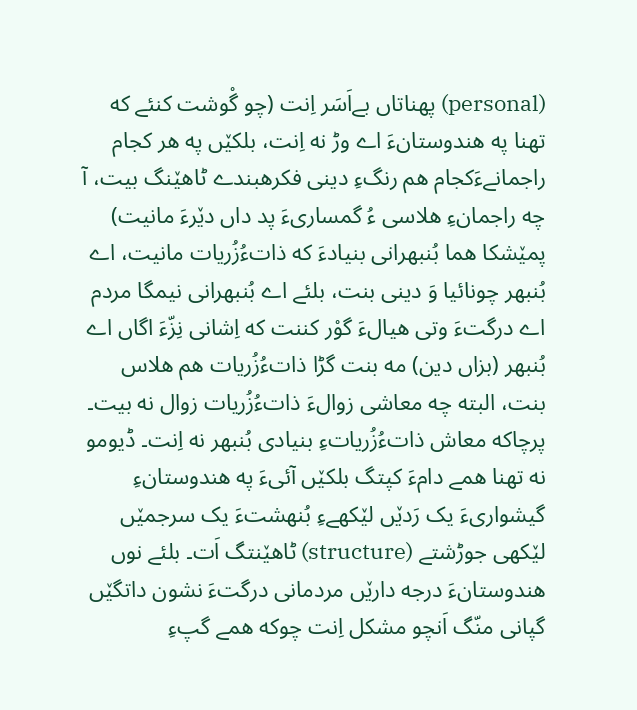(personal) پهناتاں بےاَسَر اِنت (چو گْوشت کنئے که تهنا په هندوستانءَ اے وڑ نه اِنت، بلکێں په هر کجام راجمانےءَکجام هم رنگءِ دینی فکرھبندے ٹاهێنگ بیت، آ چه راجمانءِ هلاسی ءُ گمساریءَ پد داں دێرءَ مانیت) پمێشکا هما بُنبھرانی بنیادءَ که ذاتءُزُریات مانیت، اے بُنبھر چونائیا وَ دینی بنت، بلئے اے بُنبھرانی نیمگا مردم اے درگتءَ وتی ھیالءَ گوْر کننت که اِشانی نِزّءَ اگاں اے بُنبھر (بزاں دین) مه بنت گڑا ذاتءُزُریات هم هلاس بنت، البته چه معاشی زوالءَ ذاتءُزُریات زوال نه بیت۔ پرچاکه معاش ذاتءُزُریاتءِ بنیادی بُنبھر نه اِنت۔ ڈیومو نه تهنا همے دامءَ کپتگ بلکێں آئیءَ په هندوستانءِ گیشواریءَ یک رَدێں لێکهےءِ بُنهشتءَ یک سرجمێں لێکهی جوڑشتے (structure) ٹاهێنتگ اَت۔ بلئے نوں هندوستانءَ درجه دارێں مردمانی درگتءَ نشون داتگێں گپانی منّگ اَنچو مشکل اِنت چوکه همے گپءِ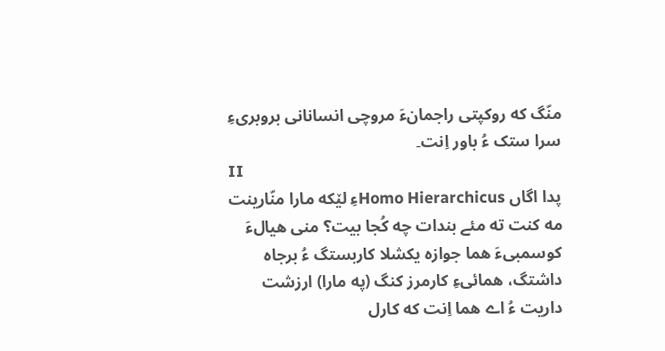منّگ که روکپتی راجمانءَ مروچی انسانانی بروبریءِ سرا ستک ءُ باور اِنت۔
II
پدا اگاں Homo Hierarchicusءِ لێکه مارا منّارینت مه کنت ته مئے بندات چه کُجا بیت؟ منی ھیالءَ کوسمبیءَ هما جوازه یکشلا کاربستگ ءُ برجاه داشتگ، همائیءِ کارمرز کنگ (په مارا) ارزشت داریت ءُ اے هما اِنت که کارل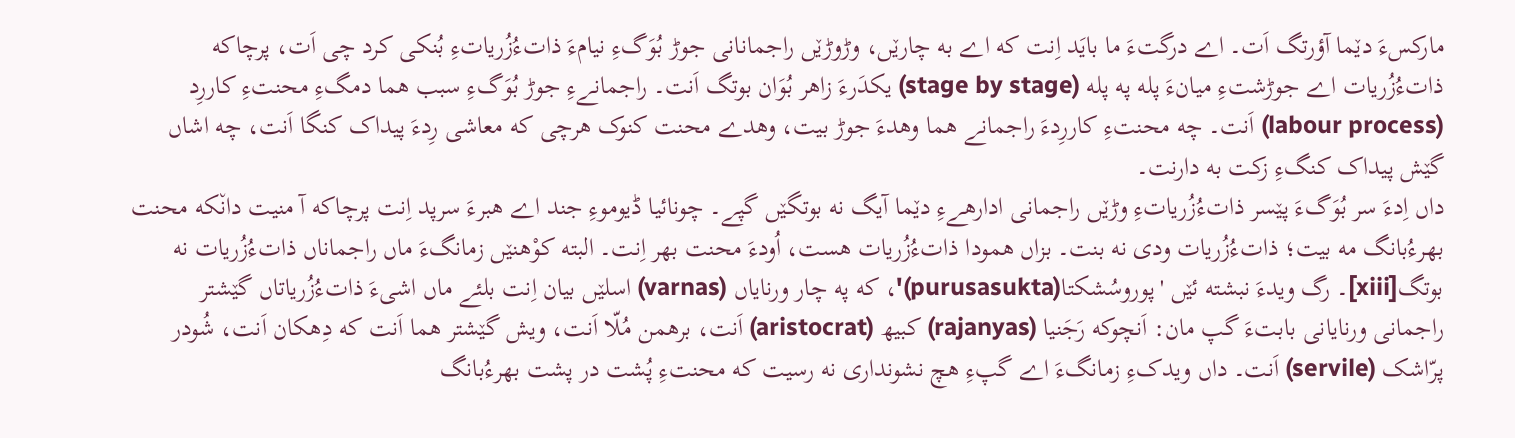مارکسءَ دێما آؤرتگ اَت۔ اے درگتءَ ما بایَد اِنت که اے به چارێں، وڑوڑێں راجمانانی جوڑ بُوَگءِ نیامءَ ذاتءُزُریاتءِ بُنکی کرد چی اَت، پرچاکه ذاتءُزُریات اے جوڑشتءِ میانءَ پله په پله (stage by stage) یکدَرءَ زاهر بُوَان بوتگ اَنت۔ راجمانےءِ جوڑ بُوَگءِ سبب هما دمگءِ محنتءِ کاررِد (labour process) اَنت۔ چه محنتءِ کاررِدءَ راجمانے هما وهدءَ جوڑ بیت، وهدے محنت کنوک هرچی که معاشی رِدءَ پیداک کنگا اَنت، چه اشاں گێش پیداک کنگءِ زکت به دارنت۔
داں اِدءَ سر بُوَگءَ پێسر ذاتءُزُریاتءِ وڑێں راجمانی ادارهےءِ دێما آیگ نه بوتگێں گپے۔ چونائیا ڈیوموءِ جند اے ھبرءَ سرپد اِنت پرچاکه آ منیت دان٘که محنت بهرءُبانگ مه بیت؛ ذاتءُزُریات ودی نه بنت۔ بزاں همودا ذاتءُزُریات هست، اُودءَ محنت بهر اِنت۔ البته کوْهنێں زمانگءَ ماں راجماناں ذاتءُزُریات نه بوتگ[xiii]۔ رگ ویدءَ نبشته ئێں 'پوروسُشکتا(purusasukta)'، که په چار ورنایاں (varnas) اسلێں بیان اِنت بلئے ماں اشیءَ ذاتءُزُریاتاں گێشتر راجمانی ورنایانی بابتءَ گپ مان: اَنچوکه رَجَنیا (rajanyas) کبیھ (aristocrat) اَنت، برهمن مُلّا اَنت، ویش گێشتر هما اَنت که دِهکان اَنت، شُودر پرّاشک (servile) اَنت۔ داں ویدکءِ زمانگءَ اے گپءِ هچ نشونداری نه رسیت که محنتءِ پُشت در پشت بهرءُبانگ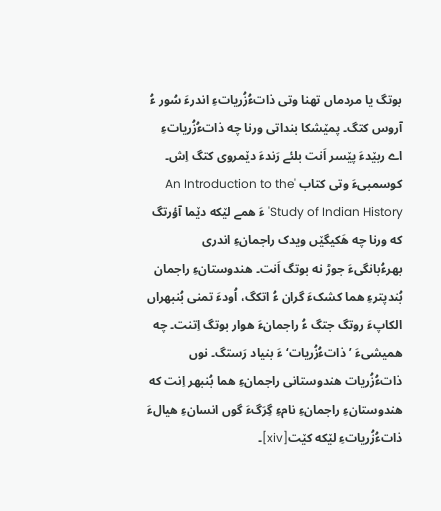بوتگ یا مردماں تھنا وتی ذاتءُزُریاتءِ اندرءَ سُور ءُ آروس کتگ۔ پمێشکا بنداتی ورنا چه ذاتءُزُریاتءِ اے ربێدءَ پێسر اَنت بلئے رَندءَ دێمروی کتگ اِش۔
کوسمبیءَ وتی کتاب 'An Introduction to the Study of Indian History' ءَ همے لێکه دێما آؤرتگ که ورنا چه ھَکیگێں ویدک راجمانءِ اندری بهرءُبانگیءَ جوڑ نه بوتگ اَنت۔ هندوستانءِ راجمان بُندپترءِ هما کشکءَ گران ءُ اتکگ، اُودءَ تمنی بُنبھراں الکاپءَ روتگ جتگ ءُ راجمانءَ هوار بوتگ اِتنت۔ چه ھمیشیءَ ’ذاتءُزُریات‘ ءَ بنیاد رَستگ۔ نوں ذاتءُزُریات هندوستانی راجمانءِ هما بُنبھر اِنت که هندوستانءِ راجمانءِ نامءِ گِرَگءَ گوں انسانءِ ھیالءَ ذاتءُزُریاتءِ لێکه کێت[xiv]۔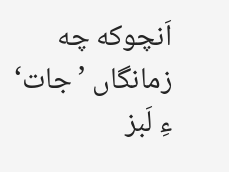اَنچوکه چه زمانگاں ’جات‘ ءِ لَبز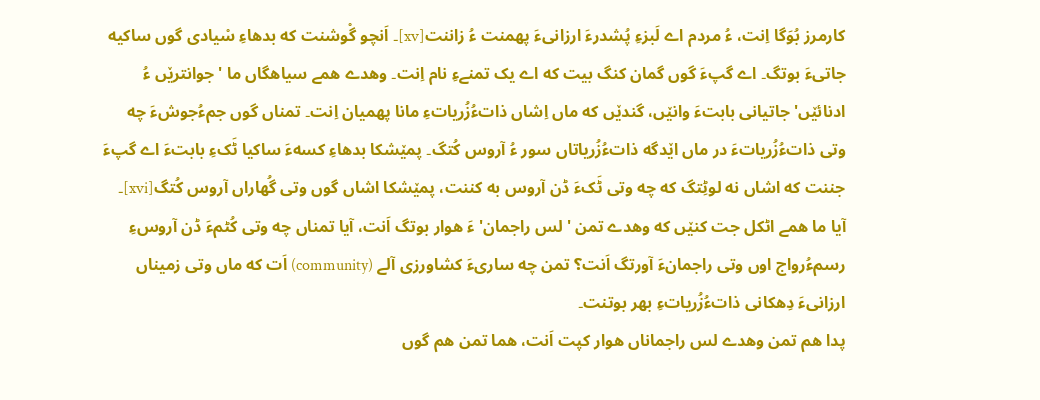کارمرز بُوَگا اِنت، ءُ مردم اے لَبزءِ پُشدرءَ ارزانیءَ پهمنت ءُ زاننت[xv]۔ اَنچو گْوشنت که بدھاءِ سْیادی گوں ساکیه جاتیءَ بوتگ۔ اے گپءَ گوں گمان کنگ بیت که اے یک تمنےءِ نام اِنت۔ وهدے همے سیاهگاں ما 'جوانترێں ءُ ادنائێں' جاتیانی بابتءَ وانێں، گندێں که ماں اِشاں ذاتءُزُریاتءِ مانا پهمیان اِنت۔ تمناں گوں جمءُجوشءَ چه وتی ذاتءُزُریاتءَ در ماں اێدگه ذاتءُزُریاتاں سور ءُ آروس کُتگ۔ پمێشکا بدھاءِ کسهءَ ساکیا ٹَکءِ بابتءَ اے گپءَ جننت که اشاں نه لوٹِتگ که چه وتی ٹَکءَ ڈن آروس به کننت، پمێشکا اشاں گوں وتی گُهاراں آروس کُتگ[xvi]۔ آیا ما همے اٹکل جت کنێں که وهدے تمن ' لس راجمان' ءَ هوار بوتگ اَنت، آیا تمناں چه وتی کُٹمءَ ڈن آروسءِ رسمءُرواج اوں وتی راجمانءَ آورتگ اَنت؟ تمن چه ساریءَ کشاورزی آلے (community) اَت که ماں وتی زمیناں ارزانیءَ دِهکانی ذاتءُزُریاتءِ بهر بوتنت۔
پدا هم تمن وهدے لس راجماناں هوار کپت اَنت، هما تمن هم گوں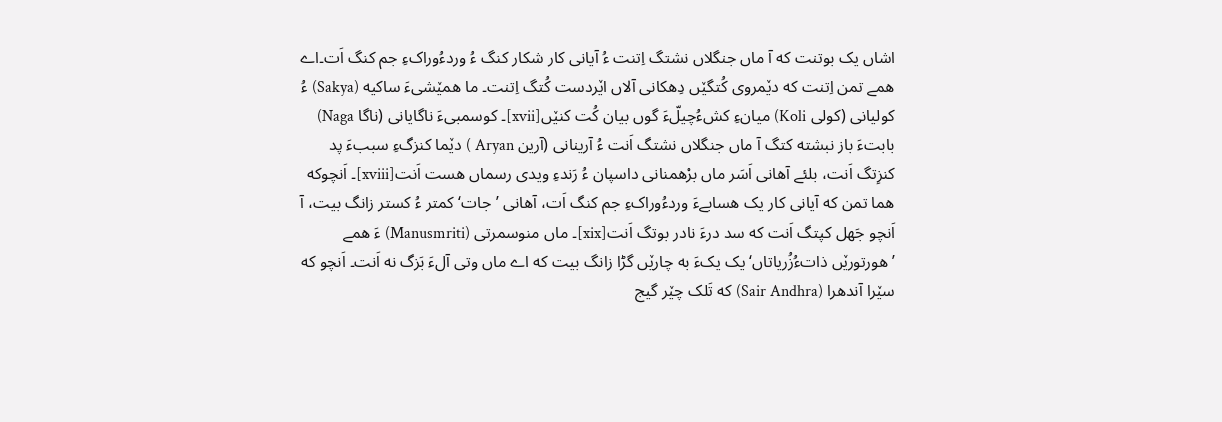اشاں یک بوتنت که آ ماں جنگلاں نشتگ اِتنت ءُ آیانی کار شکار کنگ ءُ وردءُوراکءِ جم کنگ اَت۔اے همے تمن اِتنت که دێمروی کُتگێں دِهکانی آلاں اێردست کُتگ اِتنت۔ ما همێشیءَ ساکیه (Sakya) ءُ کولیانی (کولی Koli) میانءِ کشءُچیلّءَ گوں بیان کُت کنێں[xvii]۔ کوسمبیءَ ناگایانی (ناگا Naga) بابتءَ باز نبشته کتگ آ ماں جنگلاں نشتگ اَنت ءُ آرینانی (آرین Aryan ) دێما کنزگءِ سببءَ پد کنزِتگ اَنت، بلئے آهانی اَسَر ماں برْهمنانی داسپان ءُ رَندءِ ویدی رسماں هست اَنت[xviii]۔ اَنچوکه هما تمن که آیانی کار یک ھسابےءَ وردءُوراکءِ جم کنگ اَت، آهانی ’جات‘ کمتر ءُ کستر زانگ بیت، آ اَنچو جَهل کپتگ اَنت که سد درءَ نادر بوتگ اَنت[xix]۔ ماں منوسمرتی (Manusmriti) ءَ همے ’هورتورێں ذاتءُزُریاتاں‘ یک یکءَ به چارێں گڑا زانگ بیت که اے ماں وتی آلءَ بَزگ نه اَنت۔ اَنچو که سێرا آندھرا (Sair Andhra) که تَلک چێر گیج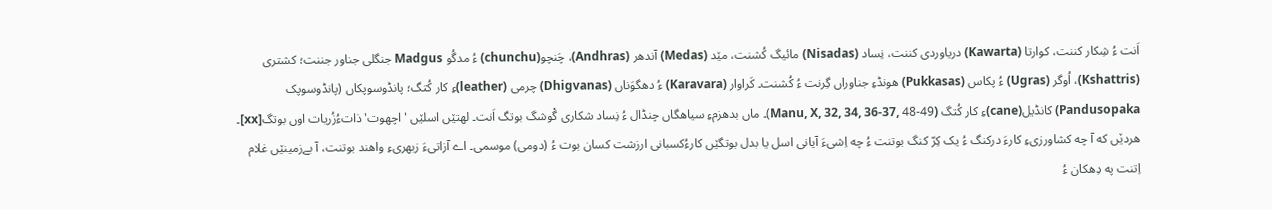اَنت ءُ شِکار کننت، کوارتا (Kawarta) دریاوردی کننت، نِساد (Nisadas) مائیگ کُشنت، مێد (Medas) آندھر (Andhras)، چَنچو(chunchu) ءُ مدگُو Madgus جنگلی جناور جننت؛ کشتری (Kshattris)، اُوگر (Ugras) ءُ پکاس (Pukkasas) هونڈءِ جناوراں گِرنت ءُ کُشنت۔ کَراوار (Karavara) ءُ دھگوَناں (Dhigvanas) چرمی (leather)ءِ کار کُتگ؛ پانڈوسوپکاں (پانڈوسوپک Pandusopaka) کانڈیل(cane)ءِ کار کُتگ (Manu, X, 32, 34, 36-37, 48-49)۔ ماں بدھزمءِ سیاھگاں چنڈال ءُ نِساد شکاری گْوشگ بوتگ اَنت۔ لهتێں اسلێں 'اچھوت' ذاتءُزُریات اوں بوتگ[xx]۔ هردێں که آ چه کشاورزیءِ کارءَ درکنگ ءُ یک کِرّ کنگ بوتنت ءُ چه اِشیءَ آیانی اسل یا بدل بوتگێں کارءُکسبانی ارزشت کسان بوت ءُ (دومی) موسمی۔ اے آزاتیءَ زبهریءِ واهند بوتنت، آ بےزمینێں غلام اِتنت په دِهکان ءُ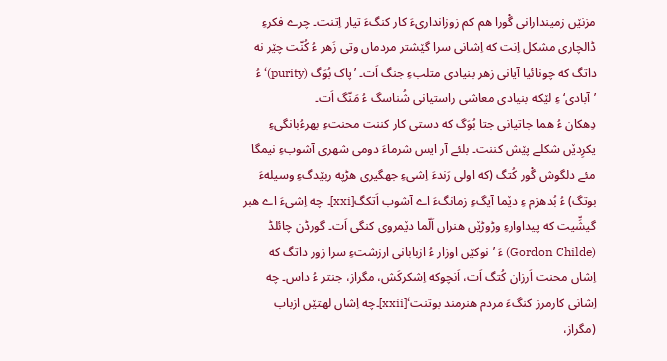مزنێں زمیندارانی گْورا هم کم زوزانداریءَ کار کنگءَ تیار اِتنت۔ چرے فکرءِ ڈالچاری مشکل اِنت که اِشانی سرا گێشتر مردماں وتی زَھر ءُ کُنّت چێر نه داتگ که چونائیا آیانی زھر بنیادی متلبءِ جنگ اَت۔ ’پاک بُوَگ (purity)‘ ءُ ’آبادی‘ءِ لێکه بنیادی معاشی راستیانی شُناسگ ءُ مَنّگ اَت۔
دِهکان ءُ هما جاتیانی جتا بُوَگ که دستی کار کننت محنتءِ بهرءُبانگیءِ یکرِدێں شکلے پێش کننت۔ بلئے آر ایس شرماءَ دومی شهری آشوبءِ نیمگا مئے دلگوش گْور کُتگ (که اولی رَندءَ اِشیءِ جھگیری ھڑپه ربێدگءِ وسیلهءَ بوتگ) ءُ بُدھزم ءِ دێما آیگءِ زمانگءَ اے آشوب اَتکگ[xxi]۔ چه اِشیءَ اے ھبر گیشِّیت که پیداوارءِ وڑوڑێں هنراں اَلّما دێمروی کنگی اَت۔ گورڈن چائلڈ (Gordon Childe) ءَ ’نوکێں اوزار ءُ ازبابانی ارزشتءِ سرا زور داتگ که اِشاں محنت اَرزان کُتگ اَت، اَنچوکه اِشکرکَش، مگراز، جنتر ءُ داس۔ چه اِشانی کارمرز کنگءَ مردم هنرمند بوتنت‘[xxii]۔چه اِشاں لهتێں ازباب (مگراز،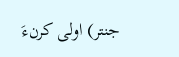جنتر) اولی کرنءَ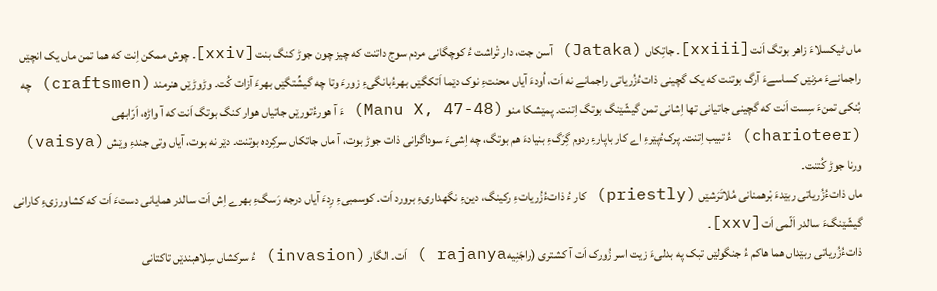ماں ٹیکسلاءَ زاهر بوتگ اَنت[xxiii]۔ جاتِکاں (Jataka) آسن جت، دار تْراشت ءُ کوچگانی مردم سوج داتنت که چیز چون جوڑ کنگ بنت[xxiv]۔ چوش ممکن اِنت که هما تمن ماں یک انچێں راجمانےءَ مزنێں کساسےءَ آرگ بوتنت که یک گچینی ذاتءُزُریاتی راجمانے نه اَت، اُودءَ آیاں محنتءِ نوک دێما اَتکگێں بهرءُبانگیءِ زورءَ وتا چه گیشِّتگێں بهرءَ آزات کُت۔ وڑوڑێں هنرمند (craftsmen) چه بُنکی تمنءَ سِست اَنت که گچینی جاتیانی تها اِشانی تمن گیشّێنگ بوتگ اِتنت۔ پمێشکا منو (Manu X, 47-48) ءَ آ هورءُتورێں جاتیاں هوار کنگ بوتگ اَنت که آ واڑه، اَرّابهی (charioteer) ءُ تبیب اِتنت۔ پرکءُپێرءِ اے کار باپارءِ ردوم گِرَگءِ بنیادءَ هم بوتگ، چه اِشیءَ سوداگرانی ذات جوڑ بوت، آ ماں جاتکاں سرکِرده بوتنت۔ دێر نه بوت، آیاں وتی جندءِ وێش (vaisya) ورنا جوڑ کُتنت۔
ماں ذاتءُزُریاتی ربێدءَ بْرهمنانی مُلاتَرَشێں (priestly) کار ءُ ذاتءُزُریاتءِ رکینگ، دینءِ نگهداریءِ برورد اَت۔ کوسمبیءِ رِدءَ آیاں درجه رَسگءِ بهرے اِش اَت سالدر همایانی دستءَ اَت که کشاورزیءِ کارانی گیشّێنگءَ سالدر اَلّمی اَت[xxv]۔
ذاتءُزُریاتی ربێداں هما ھاکم ءُ جنگولێں تبک په بدلیءَ زیت اسر زُورک اَت آ کشتری (راجَنِیهrajanya ) اَت۔ الگار (invasion) ءُ سرکشاں سِلاهبندێں تاکتانی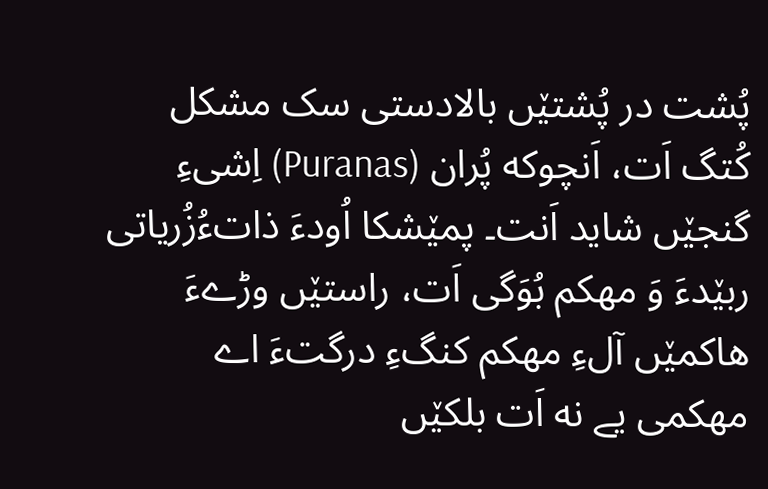پُشت در پُشتێں بالادستی سک مشکل کُتگ اَت، اَنچوکه پُران (Puranas) اِشیءِ گنجێں شاید اَنت۔ پمێشکا اُودءَ ذاتءُزُریاتی ربێدءَ وَ مھکم بُوَگی اَت، راستێں وڑےءَ ھاکمێں آلءِ مھکم کنگءِ درگتءَ اے مھکمی یے نه اَت بلکێں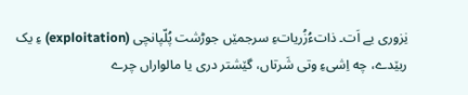نِزوری یے اَت۔ ذاتءُزُریاتءِ سرجمێں جوڑشت پُلّپانچی (exploitation) ءِ یک ربێدے، چه اِشیءِ وتی شَرتاں، گێشتر دری یا مالواراں چرے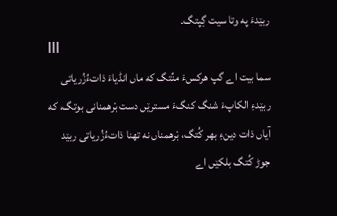ربێدءَ په وتا سیت گِپتگ۔
III
سما بیت اے گپ هرکسءَ منِّتگ که ماں انڈیاءَ ذاتءُزُریاتی ربێدءِ الکاپءَ شنگ کنگءَ مسترێں دست بْرهمنانی بوتگ، که آیاں ذات دینءِ بهر کُتگ، بْرهمناں نه تهنا ذاتءُزُریاتی ربێد جوڑ کُتگ بلکێں اے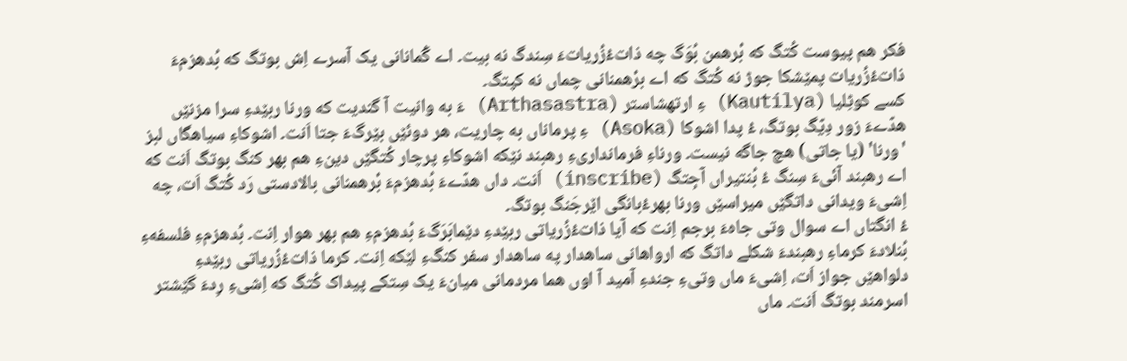فکر هم پیوست کُتگ که بْرهمن بُوَگ چه ذاتءُزُریاتءَ سِندگ نه بیت۔ اے گُمانانی یک آسرے اِش بوتگ که بُدھزمءَ ذاتءُزُریات پمێشکا جوڑ نه کُتگ که اے برْهمنانی چماں نه کپتگ۔
کسے کوٹِلیا (Kautilya) ءِ ارتھشاستر (Arthasastra) ءَ به وانیت آ گندیت که ورنا ربێدءِ سرا مزنێں ھدّےءَ زور دِیّگ بوتگ، ءُ پدا اشوکا (Asoka) ءِ پرماناں به چاریت، هر دوئێں بێرگءَ جتا اَنت۔ اشوکاءِ سیاهگاں لبز 'ورنا' (یا جاتی) هچ جاگه نیست۔ ورناءِ فرمانداریءِ رهبند نێکه اشوکاءِ پرچار کُتگێں دینءِ هم بهر کنگ بوتگ اَنت که اے رهبند آئیءَ سِنگ ءُ بُنتیراں آجِتگ (inscribe) اَنت۔ داں هدّےءَ بُدھزمءَ بْرهمنانی بالادستی رَد کُتگ اَت، چه اِشیءَ ویدانی داتگێں میراسێں ورنا بهرءُبانگی اێرجَنگ بوتگ۔
ءُ انگتاں اے سوال وتی جاهءَ برجم اِنت که آیا ذاتءُزُریاتی ربێدءِ دێمابَرَگءَ بُدھزمءِ هم بهر هوار اِنت۔ بُدھزمءِ فلسفهءِ بُنلادءَ کرماءِ رهبندءَ شکلے داتگ که ارواهانی ساهدار په ساهدار سفر کنگءِ لێکه اِنت۔ کرما ذاتءُزُریاتی ربێدءِ دلواهێں جواز اَت، اِشیءَ ماں وتیءِ جندءِ آمید آ اوں هما مردمانی میانءَ یک سِتکے پیداک کُتگ که اِشیءِ رِدءَ گێشتر اسرمند بوتگ اَنت۔ ماں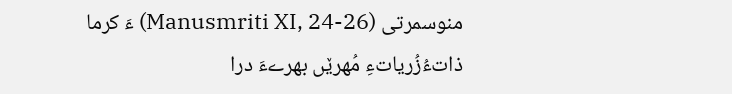منوسمرتی (Manusmriti XI, 24-26) ءَ کرما ذاتءُزُریاتءِ مُهرێں بهرےءَ درا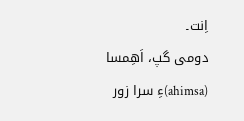اِنت۔
دومی گپ، اَهِمسا (ahimsa)ءِ سرا زور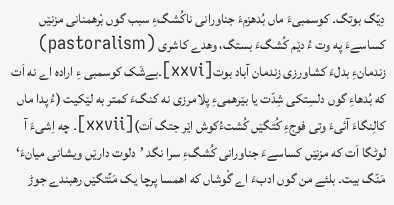دِیّگ بوتگ۔ کوسمبیءَ ماں بُدھزمءَ جناورانی ناکُشگءِ سبب گوں بْرهمنانی مزنێں کساسےءَ په وت ءُ دێم کُشگءَ بستگ، وهدے کاشری (pastoralism) زندمانءِ بدلءَ کشاورزی زندمان آباد بوت[xxvi]۔بےشَک کوسمبی ءِ اراده اے نه اَت که بُدھاءِ گوں دلسِتکی شِدّت یا بێرھمیءِ پلامرزی نه کنگءَ کمتر به لێکیت (ءُ پدا ماں کالِنگاءَ آئیءَ وتی فوجءِ کُتگێں کُشتءُکوش اێر جتگ اَت)[xxvii]۔ چه اِشیءَ آ لوٹگا اَت که مزنێں کساسےءَ جناورانی کُشگءِ سرا نگد ’دلوت دارێں ویشانی میانءَ‘ مَنّگ بیت۔ بلئے من گوں ادبءَ اے گْوشاں که اھمسا پرچا یک مَنِّتگێں رهبندے جوڑ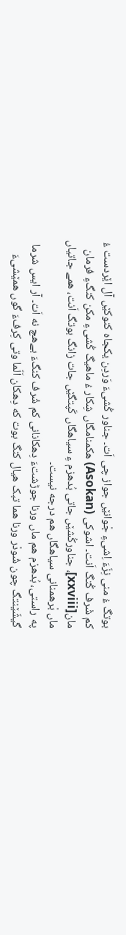بوتگ ءُ منی نِزّءَ اِشیءِ جْوانێں جواز چی اَت۔ جناور کُشیءَ وَردِن یکجاه کنوکێں آل اێردست ءُ کم شْرف کُتگ اَنت۔ اشوکی (Asokan) ھکمنامگاں شِکار ءُ ماهیگ کُشیءِ مکن کنگءِ فرمان مان[xxviii]، جناورکُشێں جاتی بُدھزم ءِ سیاهگاں کَپتگێں جات زانگ بوتگ اَنت، همے جاتیاں ماں بْرهمنانی سیاهگاں هم درجه نیست۔
په راستی، بُدھزم هم ماں ورنا جوڑشتءَ دِهکانانی کم شْرف کنگءَ بےهچ نه اَت۔ آر ایس شرما گیشّێنتگ چون شُودْر ورنا هما تبک هیال کنگ بوت که دِهکان اَلّما وتی کِرفءَ گوں همێشیءَ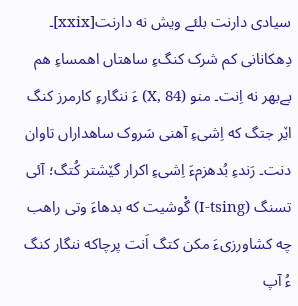سیادی دارنت بلئے ویش نه دارنت[xxix]۔ دِهکانانی کم شرک کنگءِ ساهتاں اھمساءِ هم بےبھر نه اِنت۔ منو (X, 84) ءَ ننگارءِ کارمرز کنگ اێر جتگ که اِشیءِ آھنی سَروک ساهداراں تاوان دنت۔ رَندءِ بُدھزمءَ اِشیءِ اکرار گێشتر کُتگ؛ آئی تسنگ (I-tsing) گْوشیت که بدھاءَ وتی راهب چه کشاورزیءَ مکن کتگ اَنت پرچاکه ننگار کنگ ءُ آپ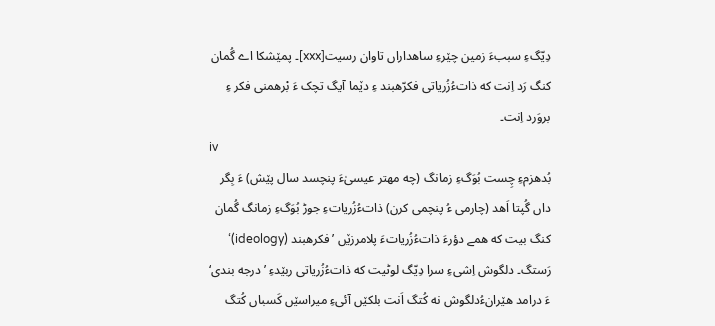دِیّگءِ سببءَ زمین چێرءِ ساهداراں تاوان رسیت[xxx]۔ پمێشکا اے گُمان کنگ رَد اِنت که ذاتءُزُریاتی فکرّهبند ءِ دێما آیگ تچک ءَ بْرهمنی فکر ءِ بروَرد اِنت۔
iv
بُدھزمءِ چِست بُوَگءِ زمانگ (چه مهتر عیسیٰءَ پنچسد سال پێش) ءَ بِگر داں گُپتا اَهد (چارمی ءُ پنچمی کرن) ذاتءُزُریاتءِ جوڑ بُوَگءِ زمانگ گُمان کنگ بیت که همے دؤرءَ ذاتءُزُریاتءَ پلامرزێں ’فکرهبند (ideology)‘ رَستگ۔ دلگوش اِشیءِ سرا دِیّگ لوٹیت که ذاتءُزُریاتی ربێدءِ ’درجه بندی‘ ءَ درامد ھێرانءُدلگوش نه کُتگ اَنت بلکێں آئیءِ میراسێں کَسباں کُتگ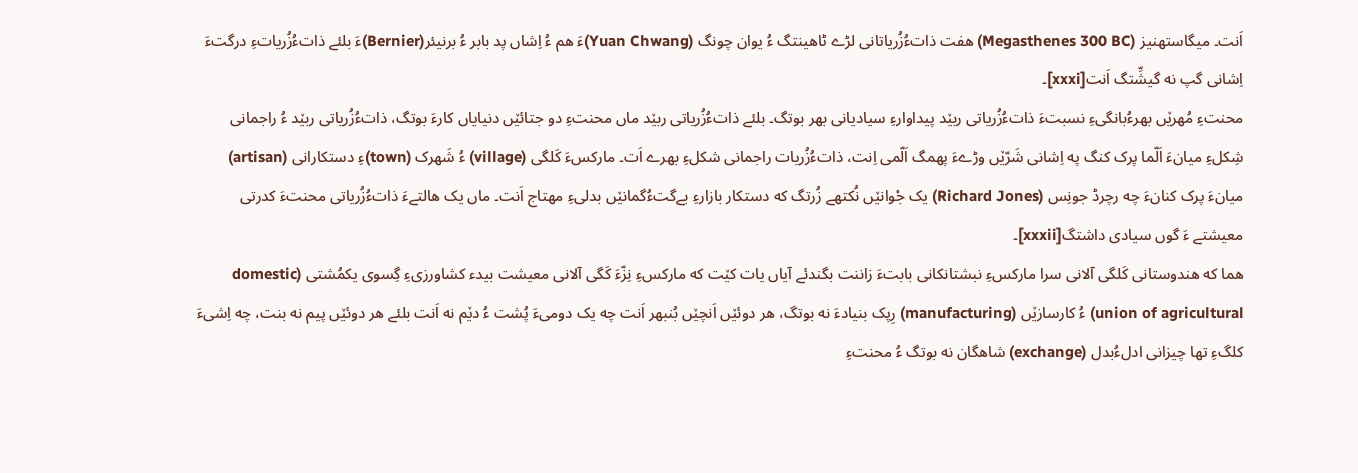اَنت۔ میگاستھنیز (Megasthenes 300 BC) هفت ذاتءُزُریاتانی لڑے ٹاهینتگ ءُ یوان چونگ (Yuan Chwang)ءَ هم ءُ اِشاں پد بابر ءُ برنیئر(Bernier)ءَ بلئے ذاتءُزُریاتءِ درگتءَ اِشانی گپ نه گیشِّتگ اَنت[xxxi]۔
محنتءِ مُهرێں بهرءُبانگیءِ نسبتءَ ذاتءُزُریاتی ربێد پیداوارءِ سیادیانی بهر بوتگ۔ بلئے ذاتءُزُریاتی ربێد ماں محنتءِ دو جتائێں دنیایاں کارءَ بوتگ، ذاتءُزُریاتی ربێد ءُ راجمانی شِکلءِ میانءَ اَلّما پرک کنگ په اِشانی شَرّێں وڑےءَ پهمگ اَلّمی اِنت، ذاتءُزُریات راجمانی شکلءِ بهرے اَت۔ مارکسءَ کَلگی (village) ءُ شَهرک (town)ءِ دستکارانی (artisan) میانءَ پرک کنانءَ چه رچرڈ جونِس (Richard Jones) یک جْوانێں نُکتهے زُرتگ که دستکار بازارءِ بےگتءُگمانێں بدلیءِ مهتاج اَنت۔ ماں یک ھالتےءَ ذاتءُزُریاتی محنتءَ کدرتی معیشتے ءَ گوں سیادی داشتگ[xxxii]۔
هما که هندوستانی کَلگی آلانی سرا مارکسءِ نبشتانکانی بابتءَ زاننت بگندئے آیاں یات کێت که مارکسءِ نِزّءَ کَگی آلانی معیشت بیدء کشاورزیءِ گِسوی یکمُشتی (domestic union of agricultural) ءُ کارسازێں (manufacturing) رِپک بنیادءَ نه بوتگ، هر دوئێں اَنچێں بُنبھر اَنت چه یک دومیءَ پُشت ءُ دێم نه اَنت بلئے هر دوئێں پیم نه بنت، چه اِشیءَ کلگءِ تها چیزانی ادلءُبدل (exchange) شاهگان نه بوتگ ءُ محنتءِ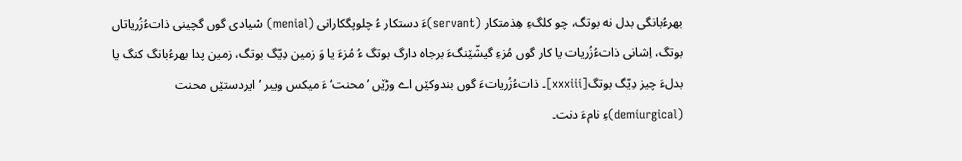بهرءُبانگی بدل نه بوتگ، چو کلگءِ ھِذمتکار (servant)ءَ دستکار ءُ چلوپگکارانی (menial) سْیادی گوں گچینی ذاتءُزُریاتاں بوتگ، اِشانی ذاتءُزُریات یا کار گوں مُزءِ گیشّێنگءَ برجاه دارگ بوتگ ءُ مُزءَ یا وَ زمین دِیّگ بوتگ، زمین پدا بهرءُبانگ کنگ یا بدلءَ چیز دِیّگ بوتگ[xxxiii]۔ ذاتءُزُریاتءَ گوں بندوکێں اے وڑێں ’محنت‘ءَ میکس ویبر ’ایردستێں محنت (demiurgical)ءِ نامءَ دنت۔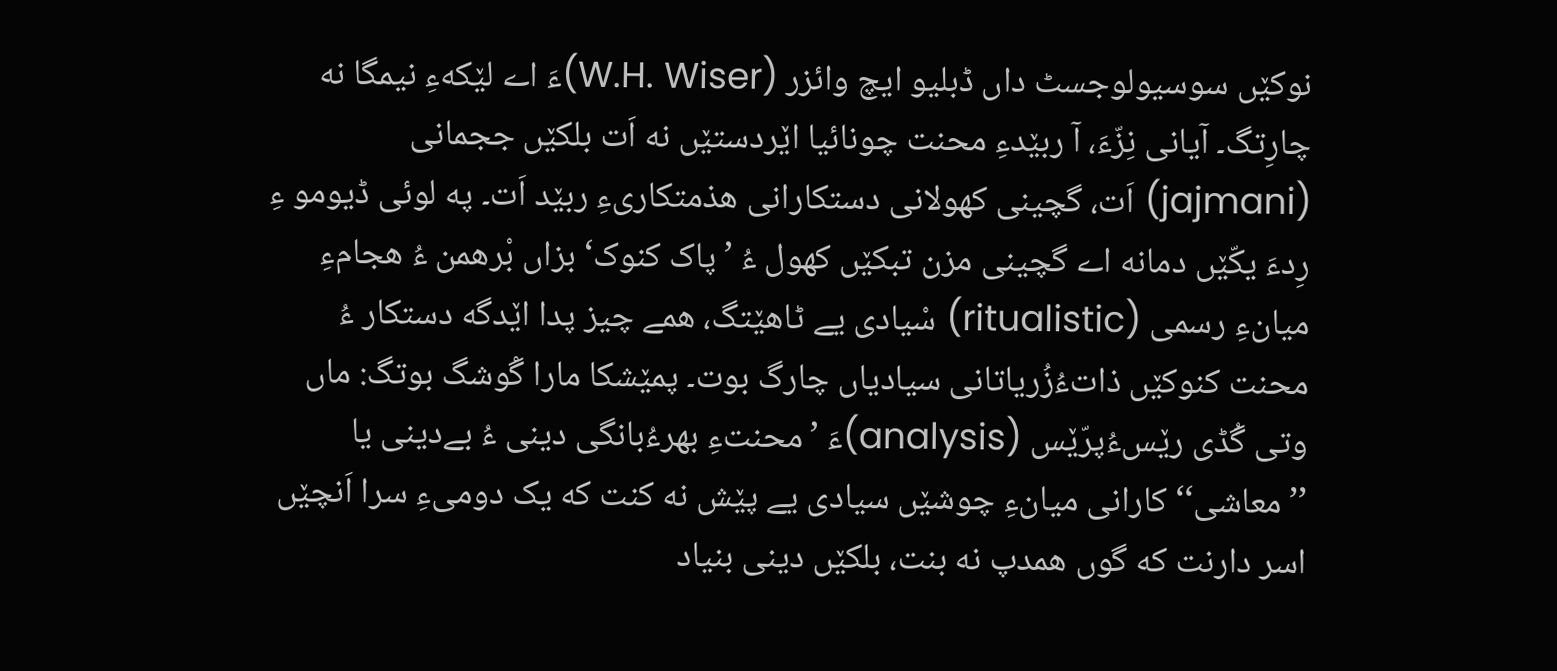نوکێں سوسیولوجسٹ داں ڈبلیو ایچ وائزر (W.H. Wiser)ءَ اے لێکهءِ نیمگا نه چارِتگ۔ آیانی نِزّءَ، آ ربێدءِ محنت چونائیا اێردستێں نه اَت بلکێں ججمانی (jajmani) اَت، گچینی کهولانی دستکارانی ھذمتکاریءِ ربێد اَت۔ په لوئی ڈیومو ءِ رِدءَ یکّێں دمانه اے گچینی مزن تبکێں کهول ءُ ’پاک کنوک‘ بزاں بْرهمن ءُ ھجامءِ میانءِ رسمی (ritualistic) سْیادی یے ٹاهێتگ، همے چیز پدا اێدگه دستکار ءُ محنت کنوکێں ذاتءُزُریاتانی سیادیاں چارگ بوت۔ پمێشکا مارا گْوشگ بوتگ: ماں وتی گُڈی رێسءُپرّێس (analysis)ءَ ’محنتءِ بهرءُبانگی دینی ءُ بےدینی یا ’’معاشی‘‘ کارانی میانءِ چوشێں سیادی یے پێش نه کنت که یک دومیءِ سرا اَنچێں اسر دارنت که گوں همدپ نه بنت، بلکێں دینی بنیاد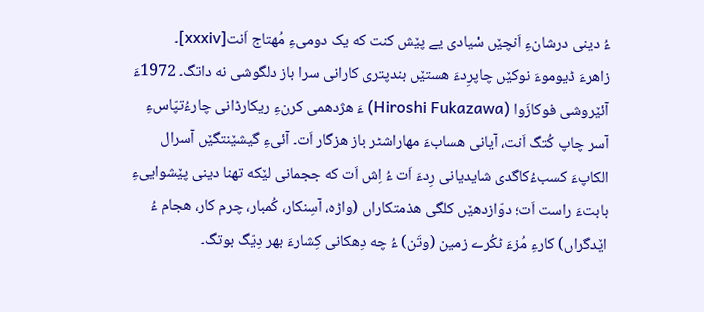ءُ دینی درشانءِ اَنچێں سْیادی یے پێش کنت که یک دومیءِ مُھتاج اَنت[xxxiv]۔
زاهرءَ ڈیوموءَ نوکێں چاپرِدءَ هستێں بندپتری کارانی سرا باز دلگوشی نه داتگ۔ 1972ءَ آئێروشی فوکازَوا (Hiroshi Fukazawa) ءَ ھژدهمی کرنءِ ریکارڈانی چارءُتپّاسءِ آسر چاپ کُتگ اَنت، آیانی هسابءَ مهاراشٹر باز هزگار اَت۔ آئیءِ گیشێنتگێں آسرال الکاپءَ کسبءُکاگدی شایدیانی رِدءَ اَت ءُ اِش اَت که ججمانی لێکه تهنا دینی پێشواییءِ بابتءَ راست اَت؛ دوّازدهێں کلگی ھذمتکاراں (واڑه، آسِنکار، کُمبار، چرم کار، ھجام ءُ اێدگراں) کارءِ مُزءَ ٹکُرے زمین (وتَن) ءُ چه دِهکانی کِشارءَ بهر دِیّگ بوتگ۔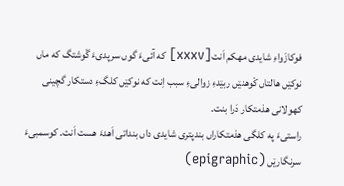فوکازَواءِ شایدی مھکم اَنت[xxxv] که آئیءَ گوں سرپدیءَ گْوشتگ که ماں نوکێں ھالتاں کْوهنێں ربێدءِ زوالیءِ سبب اِنت که نوکێں کلگءِ دستکار گچینی کهولانی ھذمتکار دَرا بنت۔
راستیءَ په کلگی ھذمتکاراں بندپتری شایدی داں بنداتی اَهدءَ هست اَنت۔ کوسمبیءَ سرنگارێں (epigraphic)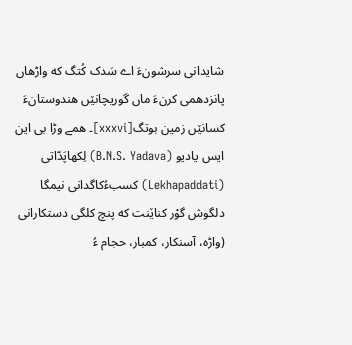شایدانی سرشونءَ اے سَدک کُتگ که واڑهاں پانزدهمی کرنءَ ماں گوریچانێں هندوستانءَ کسانێں زمین بوتگ[xxxvi]۔ همے وڑا بی این ایس یادیو (B.N.S. Yadava) لِکھاپَدّاتی (Lekhapaddati) کسبءُکاگدانی نیمگا دلگوش گوْر کناێنت که پنچ کلگی دستکارانی (واڑه، آسنکار، کمبار، حجام ءُ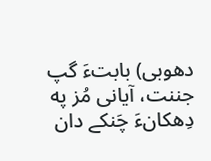دھوبی) بابتءَ گپ جننت، آیانی مُز په دِهکانءَ چَنکے دان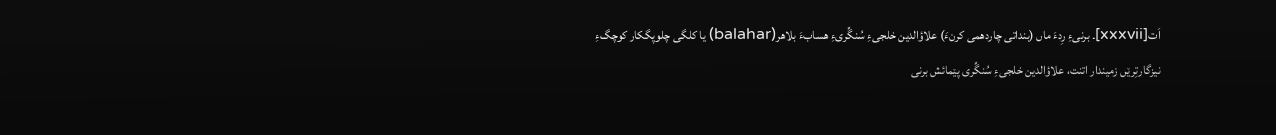اَت[xxxvii]۔ برنیءِ رِدءَ ماں (بنداتی چاردهمی کرنءَ) علاؤالدین خلجیءِ سُنگِّریءِ هسابءَ بلاهر(balahar) یا کلگی چلوپگکار کوچگءِ نیزگارتِرێں زمیندار اتنت، علاؤالدین خلجیءِ سُنگِّری پێمائش برنی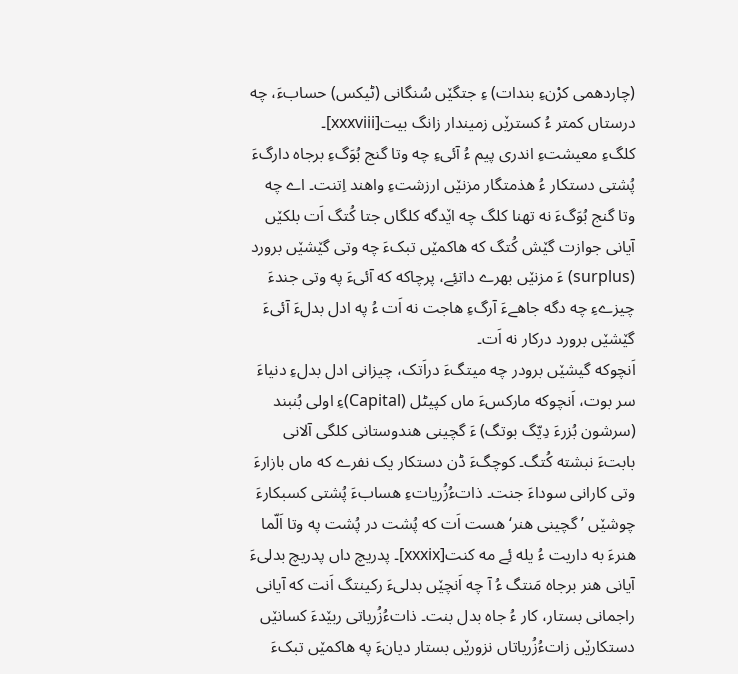(چاردهمی کرْنءِ بندات) ءِ جتگێں سُنگانی (ٹیکس) حسابءَ، چه درستاں کمتر ءُ کسترێں زمیندار زانگ بیت[xxxviii]۔
کلگءِ معیشتءِ اندری پیم ءُ آئیءِ چه وتا گنج بُوَگءِ برجاه دارگءَ پُشتی دستکار ءُ ھذمتگار مزنێں ارزشتءِ واهند اِتنت۔ اے چه وتا گنج بُوَگءَ نه تهنا کلگ چه اێدگه کلگاں جتا کُتگ اَت بلکێں آیانی جوازت گێش کُتگ که ھاکمێں تبکءَ چه وتی گێشێں برورد (surplus) ءَ مزنێں بهرے داتئِے، پرچاکه که آئیءَ په وتی جندءَ چیزےءِ چه دگه جاهےءَ آرگءِ ھاجت نه اَت ءُ په ادل بدلءَ آئیءَ گێشێں برورد درکار نه اَت۔
اَنچوکه گیشێں برودر چه میتگءَ دراَتک، چیزانی ادل بدلءِ دنیاءَ سر بوت، اَنچوکه مارکسءَ ماں کپیٹل (Capital)ءِ اولی بُنبند (سرشون بُزرءَ دِیّگ بوتگ) ءَ گچینی هندوستانی کلگی آلانی بابتءَ نبشته کُتگ۔ کوچگءَ ڈن دستکار یک نفرے که ماں بازارءَ وتی کارانی سوداءَ جنت۔ ذاتءُزُریاتءِ هسابءَ پُشتی کسبکارءَ چوشێں ’گچینی هنر‘ هست اَت که پُشت در پُشت په وتا اَلّما هنرءَ به داریت ءُ یله ئِے مه کنت[xxxix]۔ پدریچ داں پدریچ بدلیءَ آیانی هنر برجاه مَنتگ ءُ آ چه اَنچێں بدلیءَ رکینتگ اَنت که آیانی راجمانی بستار، کار ءُ جاه بدل بنت۔ ذاتءُزُریاتی ربێدءَ کسانێں دستکارێں زاتءُزُریاتاں نزورێں بستار دیانءَ په ھاکمێں تبکءَ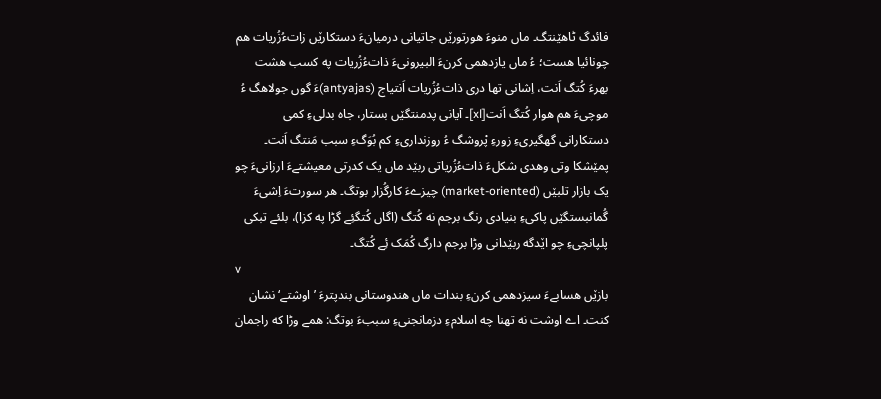فائدگ ٹاهێنتگ۔ ماں منوءَ ھورتورێں جاتیانی درمیانءَ دستکارێں زاتءُزُریات هم چونائیا هست؛ ءُ ماں یازدهمی کرنءَ البیرونیءَ ذاتءُزُریات په کسب هشت بهرءَ کُتگ اَنت، اِشانی تها دری ذاتءُزُریات اَنتیاج (antyajas)ءَ گوں جولاهگ ءُ موچیءَ هم هوار کُتگ اَنت[xl]۔ آیانی پدمنتگێں بستار، جاه بدلیءِ کمی دستکارانی گهگیریءِ زورءِ پْروشگ ءُ روزنداریءِ کم بُوَگءِ سبب مَنتگ اَنت۔
پمێشکا وتی وهدی شکلءَ ذاتءُزُریاتی ربێد ماں یک کدرتی معیشتےءَ ارزانیءَ چو یک بازار تلبێں (market-oriented) چیزےءَ کارگُزار بوتگ۔ هر سورتءَ اِشیءَ گُمانبستگێں پاکیءِ بنیادی رنگ برجم نه کُتگ (اگاں کُتگئِے گڑا په کزا)، بلئے تبکی پلپانچیءِ چو اێدگه ربێدانی وڑا برجم دارگ کُمَک ئِے کُتگ۔
v
بازێں هسابےءَ سیزدهمی کرنءِ بندات ماں هندوستانی بندپترءَ ’اوشتے‘ نشان کنت۔ اے اوشت نه تهنا چه اسلامءِ دزمانجنیءِ سببءَ بوتگ: همے وڑا که راجمان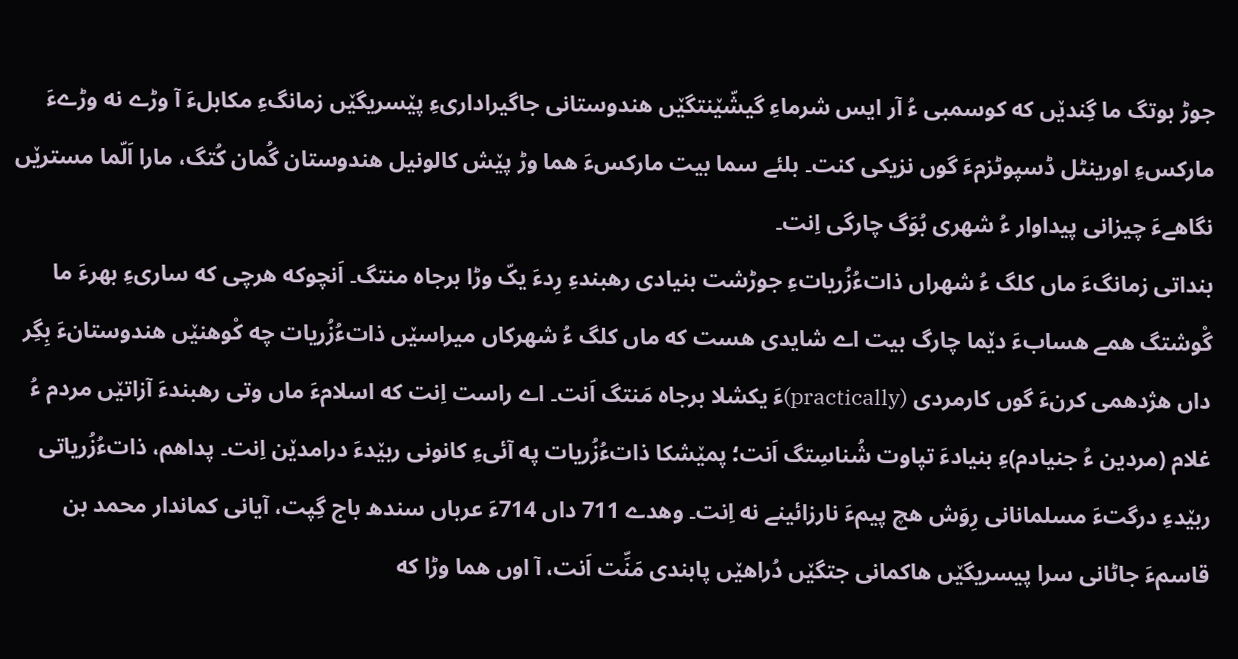جوڑ بوتگ ما گِندێں که کوسمبی ءُ آر ایس شرماءِ گیشّێنتگێں هندوستانی جاگیراداریءِ پێسریگێں زمانگءِ مکابلءَ آ وڑے نه وڑےءَ مارکسءِ اورینٹل ڈسپوٹزمءَ گوں نزیکی کنت۔ بلئے سما بیت مارکسءَ هما وڑ پێش کالونیل هندوستان گُمان کُتگ، مارا اَلّما مسترێں نگاهےءَ چیزانی پیداوار ءُ شهری بُوَگ چارگی اِنت۔
بنداتی زمانگءَ ماں کلگ ءُ شهراں ذاتءُزُریاتءِ جوڑشت بنیادی رهبندءِ رِدءَ یکّ وڑا برجاه منتگ۔ اَنچوکه هرچی که ساریءِ بهرءَ ما گْوشتگ همے هسابءَ دێما چارگ بیت اے شایدی هست که ماں کلگ ءُ شهرکاں میراسێں ذاتءُزُریات چه کْوهنێں هندوستانءَ بِگِر داں هژدهمی کرنءَ گوں کارمردی (practically)ءَ یکشلا برجاه مَنتگ اَنت۔ اے راست اِنت که اسلامءَ ماں وتی رهبندءَ آزاتێں مردم ءُ غلام (مردین ءُ جنیادم)ءِ بنیادءَ تپاوت شُناسِتگ اَنت؛ پمێشکا ذاتءُزُریات په آئیءِ کانونی ربێدءَ درامدێن اِنت۔ پداهم، ذاتءُزُریاتی ربێدءِ درگتءَ مسلمانانی رِوَش هچ پیمءَ نارزائینے نه اِنت۔ وهدے 711 داں 714ءَ عرباں سندھ باج گِپت، آیانی کماندار محمد بن قاسمءَ جاٹانی سرا پیسریگێں ھاکمانی جتگێں دُراهێں پابندی مَنِّت اَنت، آ اوں هما وڑا که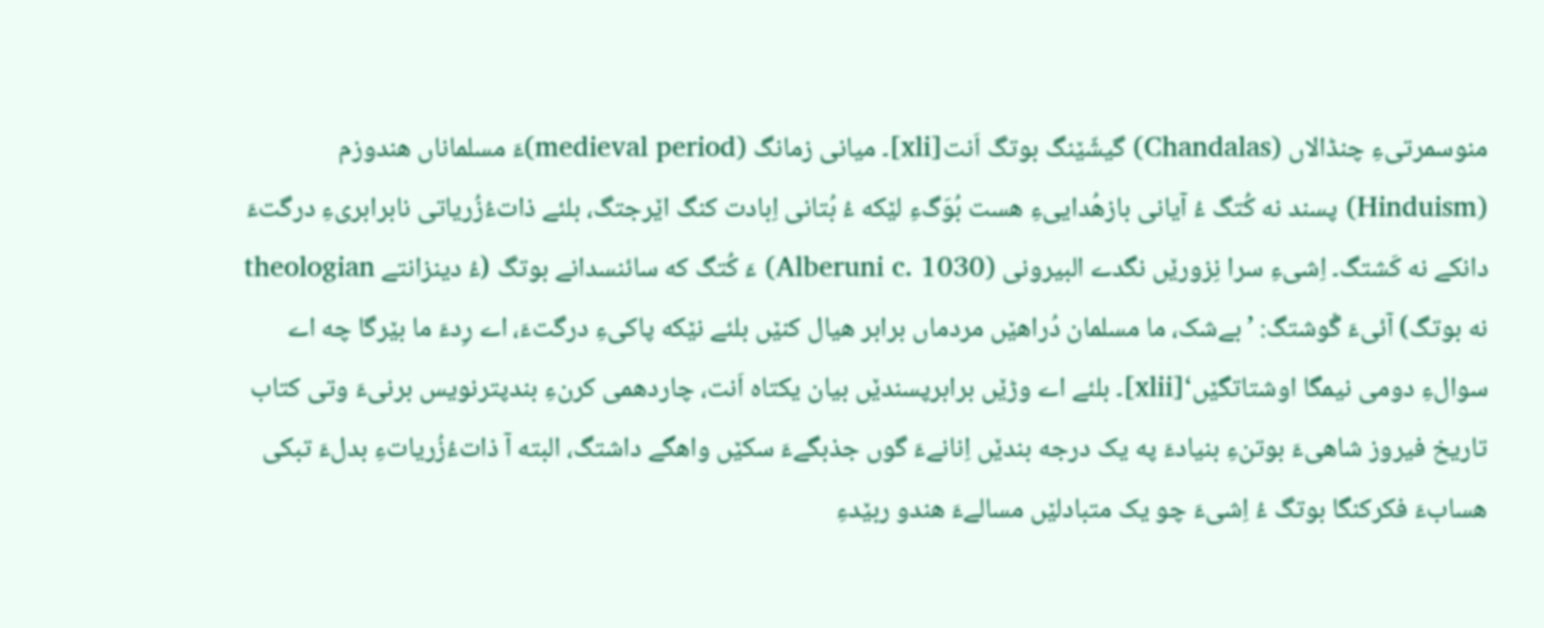منوسمرتیءِ چنڈالاں (Chandalas) گیشّێنگ بوتگ اَنت[xli]۔ میانی زمانگ (medieval period)ءَ مسلماناں هندوزم (Hinduism) پسند نه کُتگ ءُ آیانی بازھُداییءِ هست بُوَگءِ لێکه ءُ بُتانی اِبادت کنگ اێرجتگ، بلئے ذاتءُزُریاتی نابرابریءِ درگتءَ دانکے نه کَشتگ۔ اِشیءِ سرا نِزورێں نگدے البیرونی (Alberuni c. 1030) ءَ کُتگ که سائنسدانے بوتگ (ءُ دینزانتے theologian نه بوتگ) آئیءَ گْوشتگ: ’بےشک، ما مسلمان دُراهێں مردماں برابر هیال کنێں بلئے نێکه پاکیءِ درگتءَ، اے رِدءَ ما بێرگا چه اے سوالءِ دومی نیمگا اوشتاتگێں‘[xlii]۔ بلئے اے وڑێں برابرپسندێں بیان یکتاه اَنت، چاردهمی کرنءِ بندپترنویس برنیءَ وتی کتاب تاریخ فیروز شاهیءَ بوتنءِ بنیادءَ په یک درجه بندێں اِنانےءَ گوں جذبگےءَ سکێں واهگے داشتگ، البته آ ذاتءُزُریاتءِ بدلءَ تبکی هسابءَ فکرکنگا بوتگ ءُ اِشیءَ چو یک متبادلێں مسالےءَ هندو ربێدءِ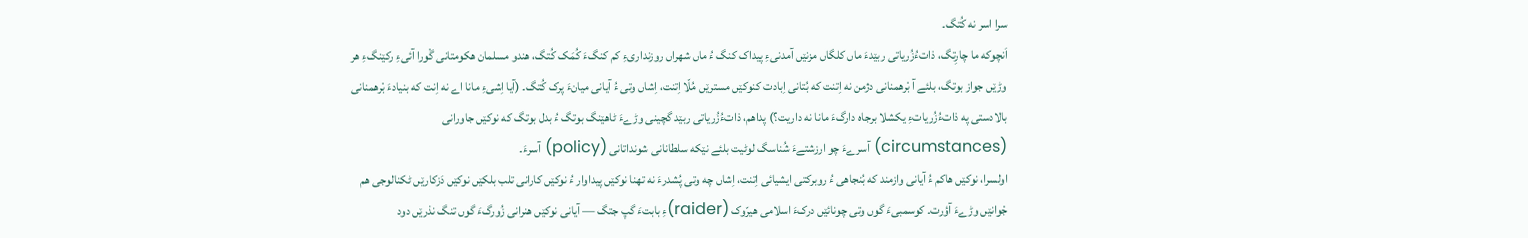سرا اسر نه کُتگ۔
اَنچوکه ما چارِتگ، ذاتءُزُریاتی ربێدءَ ماں کلگاں مزنێں آمدنیءِ پیداک کنگ ءُ ماں شهراں روزنداریءِ کم کنگءَ کُمَک کُتگ، هندو مسلمان ھکومتانی گْورا آئیءِ رکێنگءِ هر وڑێں جواز بوتگ، بلئے آ بْرهمنانی دژمن نه اِتنت که بُتانی اِبادت کنوکێں مسترێں مُلّا اِتنت، اِشاں وتی ءُ آیانی میانءَ پرک کُتگ۔ (آیا اِشیءِ مانا اے نه اِنت که بنیادءَ بْرهمنانی بالادستی په ذاتءُزُریاتءِ یکشلا برجاه دارگءَ مانا نه داریت؟) پداهم، ذاتءُزُریاتی ربێد گچینی وڑےءَ ٹاهێنگ بوتگ ءُ بدل بوتگ که نوکێں جاورانی (circumstances) آسرےءَ چو ارزشتےءَ شُناسگ لوٹیت بلئے نێکه سلطانانی شونداتانی (policy) آسرءَ۔
اولسرا، نوکێں ھاکم ءُ آیانی وازمند که بُنجاهی ءُ روبرکتی ایشیائی اِتنت، اِشاں چه وتی پُشدرءَ نه تهنا نوکێں پیداوار ءُ نوکێں کارانی تلب بلکێں نوکێں دَزکارێں ٹکنالوجی هم جْوانێں وڑےءَ آؤرت۔ کوسمبیءَ گوں وتی چونائێں درکءَ اسلامی هیرّوک (raider)ءِ بابتءَ گپ جتگ — آیانی نوکێں هنرانی زُورگءَ گوں تنگ نذرێں دود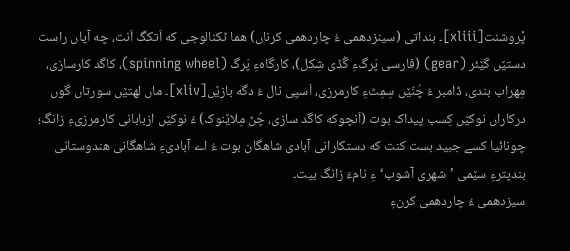پْروشنت[xliii]۔ بنداتی (سینزدهمی ءُ چاردهمی کرناں) هما ٹکنالوجی که اَتکگ اَنت، چه آیاں راست دستێں گێئر (gear) (فارسی پَرگءِ گُڈی شِکل)، کارگاهءِ پَرگ (spinning wheel)، کاگد کارسازی، مِھراب بندی، ڈامبر ءُ چُنّێں سِمِٹءِ کارمرزی، اَسپی نال ءُ دگه بازێں[xliv]۔ ماں لهتێں سورتاں گوں درکاراں نوکێں کِسب پیداک بوت (اَنچوکه کاگد سازی، چُنّ مِلاێنوک) ءُ نوکێں ازبابانی کارمرزیءِ زانگ؛ چونائیا کسے جبید بست کنت که دستکارانی آبادی شاهگان بوت ءُ اے آبادیءِ شاهگانی هندوستانی بندپترءِ سێمی ’شهری آشوب‘ءِ نامءَ زانگ بیت۔
سیزدهمی ءُ چاردهمی کرنءِ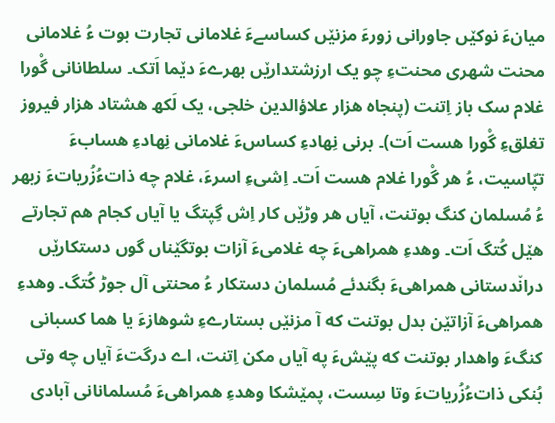میانءَ نوکێں جاورانی زورءَ مزنێں کساسےءَ غلامانی تجارت بوت ءُ غلامانی محنت شهری محنتءِ چو یک ارزشتدارێں بھرےءَ دێما اَتک۔ سلطانانی گْورا غلام سک باز اِتنت (پنجاه هزار علاؤالدین خلجی، یک لَکھ هشتاد هزار فیروز تغلقءِ گْورا هست اَت)۔ برنی نِهادءِ کساسءَ غلامانی نِهادءِ هسابءَ تپّاسیت، ءُ هر گْورا غلام هست اَت۔ اِشیءِ اسرءَ، غلام چه ذاتءُزُریاتءَ زبهر ءُ مُسلمان کنگ بوتنت، آیاں هر وڑێں کار اِش گِپتگ یا آیاں کجام هم تجارتے هێل کُتگ اَت۔ وهدءِ همراهیءَ چه غلامیءَ آزات بوتگێناں گوں دستکارێں دران٘دستانی همراهیءَ بگندئے مُسلمان دستکار ءُ محنتی آل جوڑ کُتگ۔ وهدءِ همراهیءَ آزاتێن بدل بوتنت که آ مزنێں بستارےءِ شوهازءَ یا هما کسبانی کنگءَ واهدار بوتنت که پێشءَ په آیاں مکن اِتنت، اے درگتءَ آیاں چه وتی بُنکی ذاتءُزُریاتءَ وتا سِست، پمێشکا وهدءِ همراهیءَ مُسلمانانی آبادی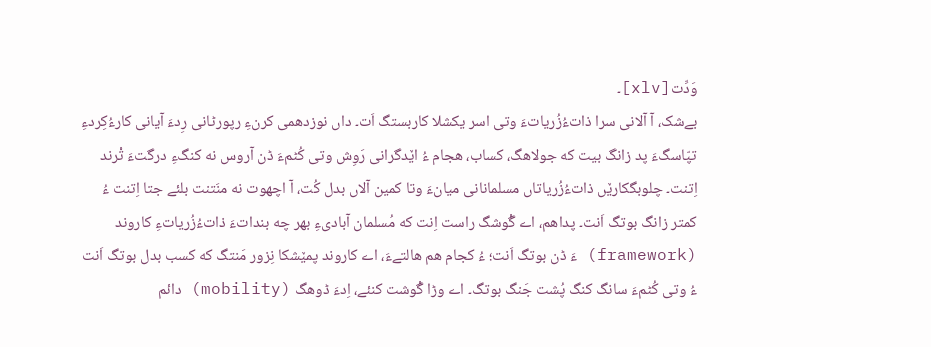وَدِّت[xlv]۔
بےشک، آ آلانی سرا ذاتءُزُریاتءَ وتی اسر یکشلا کاربستگ اَت۔ داں نوزدهمی کرنءِ رپورٹانی رِدءَ آیانی کارءُکِردءِ تپّاسگءَ پد زانگ بیت که جولاهگ، کساب، ھجام ءُ اێدگرانی رَوِش وتی کُٹمءَ ڈن آروس نه کنگءِ درگتءَ تْرند اِتنت۔ چلوبگکارێں ذاتءُزُریاتاں مسلمانانی میانءَ وتا کمین آلاں بدل کُت، آ اچھوت نه منَتنت بلئے جتا اِتنت ءُ کمتر زانگ بوتگ اَنت۔ پداهم، اے گْوشگ راست اِنت که مُسلمان آبادیءِ بهر چه بنداتءَ ذاتءُزُریاتءِ کاروند (framework) ءَ ڈن بوتگ اَنت؛ ءُ کجام هم ھالتےءَ، اے کاروند پمێشکا نِزور مَنتگ که کسب بدل بوتگ اَنت ءُ وتی کُٹمءَ سانگ کنگ پُشت جَنگ بوتگ۔ اے وڑا گْوشت کنئے، اِدءَ ڈوهگ (mobility) دائم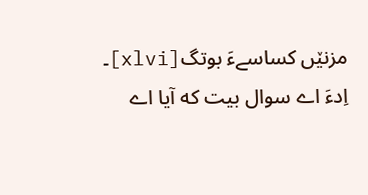مزنێں کساسےءَ بوتگ[xlvi]۔
اِدءَ اے سوال بیت که آیا اے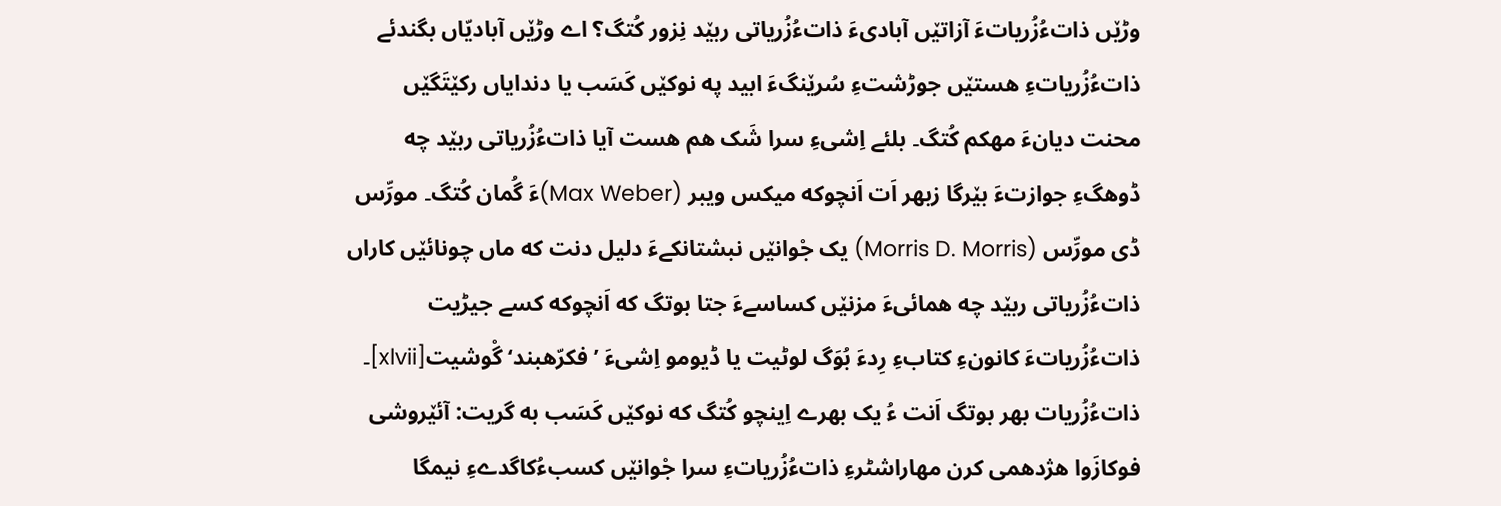وڑێں ذاتءُزُریاتءَ آزاتێں آبادیءَ ذاتءُزُریاتی ربێد نِزور کُتگ؟ اے وڑێں آبادیّاں بگندئے ذاتءُزُریاتءِ هستێں جوڑشتءِ سُرێنگءَ ابید په نوکێں کَسَب یا دندایاں رکێتَگێں محنت دیانءَ مھکم کُتگ۔ بلئے اِشیءِ سرا شَک هم هست آیا ذاتءُزُریاتی ربێد چه ڈوهگءِ جوازتءَ بێرگا زبهر اَت اَنچوکه میکس ویبر (Max Weber)ءَ گُمان کُتگ۔ مورِّس ڈی مورِّس (Morris D. Morris) یک جْوانێں نبشتانکےءَ دلیل دنت که ماں چونائێں کاراں ذاتءُزُریاتی ربێد چه همائیءَ مزنێں کساسےءَ جتا بوتگ که اَنچوکه کسے جیڑیت ذاتءُزُریاتءَ کانونءِ کتابءِ رِدءَ بُوَگ لوٹیت یا ڈیومو اِشیءَ ’فکرّهبند‘ گْوشیت[xlvii]۔ ذاتءُزُریات بهر بوتگ اَنت ءُ یک بهرے اِینچو کُتگ که نوکێں کَسَب به گریت: آئێروشی فوکازَوا هژدهمی کرن مهاراشٹرءِ ذاتءُزُریاتءِ سرا جْوانێں کسبءُکاگدےءِ نیمگا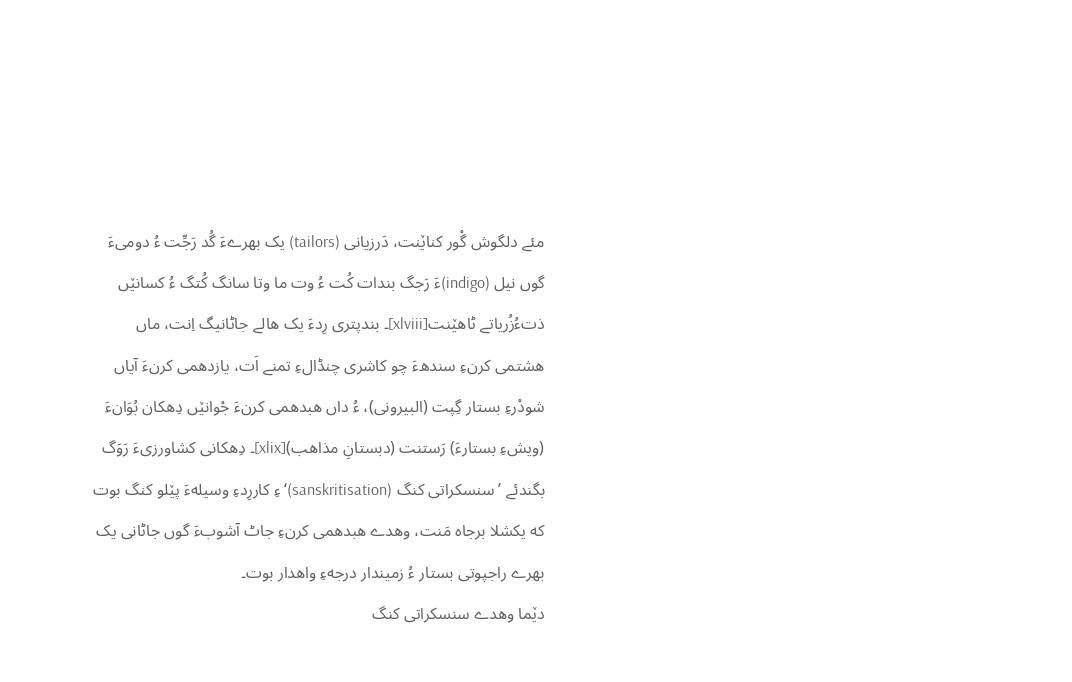مئے دلگوش گْور کناێنت، دَرزیانی (tailors) یک بهرےءَ گُد رَجِّت ءُ دومیءَ گوں نیل (indigo)ءَ رَجگ بندات کُت ءُ وت ما وتا سانگ کُتگ ءُ کسانێں ذتءُزُریاتے ٹاهێنت[xlviii]۔ بندپتری رِدءَ یک ھالے جاٹانیگ اِنت، ماں هشتمی کرنءِ سندھءَ چو کاشری چنڈالءِ تمنے اَت، یازدهمی کرنءَ آیاں شودْرءِ بستار گِپت (البیرونی)، ءُ داں هبدهمی کرنءَ جْوانێں دِهکان بُوَانءَ (ویشءِ بستارءَ) رَستنت (دبستانِ مذاهب)[xlix]۔ دِهکانی کشاورزیءَ رَوَگ بگندئے ’سنسکراتی کنگ (sanskritisation)‘ءِ کاررِدءِ وسیلهءَ پێلو کنگ بوت که یکشلا برجاه مَنت، وهدے هبدهمی کرنءِ جاٹ آشوبءَ گوں جاٹانی یک بهرے راجپوتی بستار ءُ زمیندار درجهءِ واهدار بوت۔
دێما وهدے سنسکراتی کنگ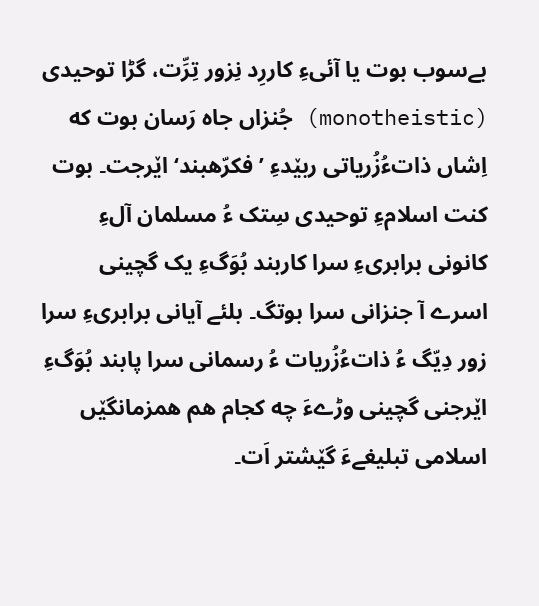بےسوب بوت یا آئیءِ کاررِد نِزور تِرِّت، گڑا توحیدی (monotheistic) جُنزاں جاه رَسان بوت که اِشاں ذاتءُزُریاتی ربێدءِ ’فکرّهبند‘ اێرجت۔ بوت کنت اسلامءِ توحیدی سِتک ءُ مسلمان آلءِ کانونی برابریءِ سرا کاربند بُوَگءِ یک گچینی اسرے آ جنزانی سرا بوتگ۔ بلئے آیانی برابریءِ سرا زور دِیّگ ءُ ذاتءُزُریات ءُ رسمانی سرا پابند بُوَگءِ اێرجنی گچینی وڑےءَ چه کجام هم همزمانگێں اسلامی تبلیغےءَ گێشتر اَت۔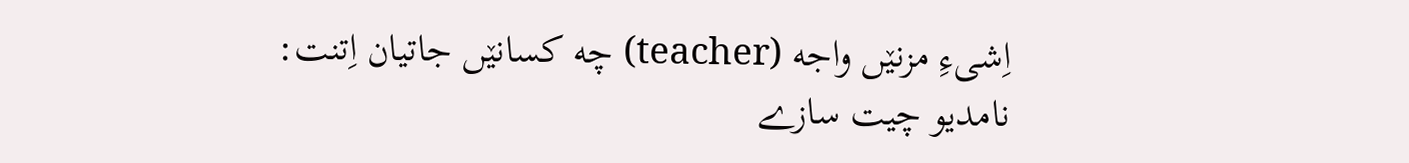اِشیءِ مزنێں واجه (teacher) چه کسانێں جاتیان اِتنت: نامدیو چیت سازے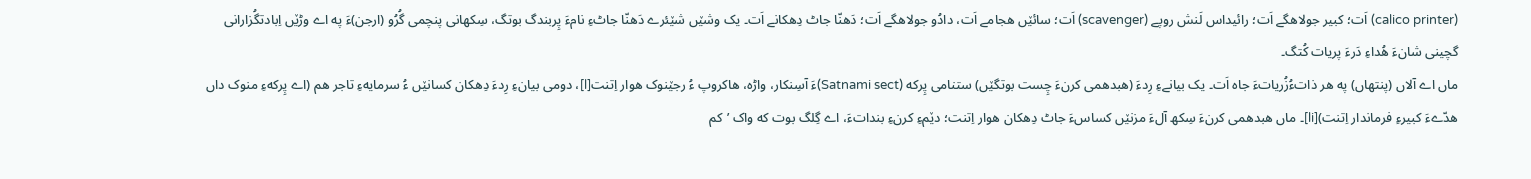(calico printer) اَت؛ کبیر جولاهگے اَت؛ رائیداس لَنش روپے (scavenger) اَت؛ سائێں ھجامے اَت، دادُو جولاهگے اَت؛ دَھنّا جاٹ دِهکانے اَت۔ یک وشێں شێئرے دَھنّا جاٹءِ نامءَ پِربندگ بوتگ، سِکھانی پنچمی گُرُو (ارجن)ءَ په اے وڑێں اِبادتگُزارانی گچینی شانءَ ھُداءِ دَرءَ پریات کُتگ۔
ماں اے آلاں (پنتھاں) په هر ذاتءُزُریاتءَ جاه اَت۔ یک بیانےءِ رِدءَ (هبدهمی کرنءَ چِست بوتگێں) ستنامی پِرکه (Satnami sect)ءَ آسِنکار، واڑه، هاکروپ ءُ رجێنوک ھوار اِتنت[l]، دومی بیانءِ رِدءَ دِهکان کسانێں ءُ سرمایهءِ تاجر هم (اے پِرکهءِ منوک داں ھدّےءَ کبیرءِ فرماندار اِتنت)[li]۔ ماں هبدهمی کرنءَ سِکھ آلءَ مزنێں کساسءَ جاٹ دِهکان هوار اِتنت؛ دێمءِ کرنءِ بنداتءَ، اے گِلگ بوت که واک ’کم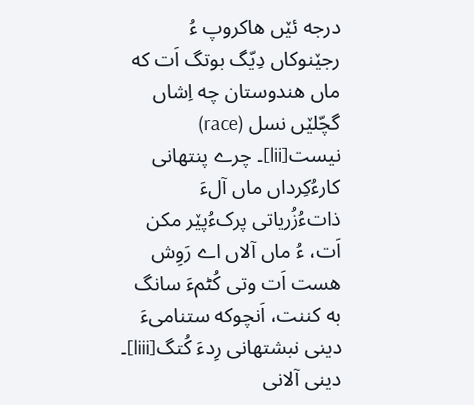درجه ئێں هاکروپ ءُ رجێنوکاں دِیّگ بوتگ اَت که ماں هندوستان چه اِشاں گچّلێں نسل (race) نیست[lii]۔ چرے پنتھانی کارءُکِرداں ماں آلءَ ذاتءُزُریاتی پرکءُپێر مکن اَت، ءُ ماں آلاں اے رَوِش هست اَت وتی کُٹمءَ سانگ به کننت، اَنچوکه ستنامیءَ دینی نبشتهانی رِدءَ کُتگ[liii]۔ دینی آلانی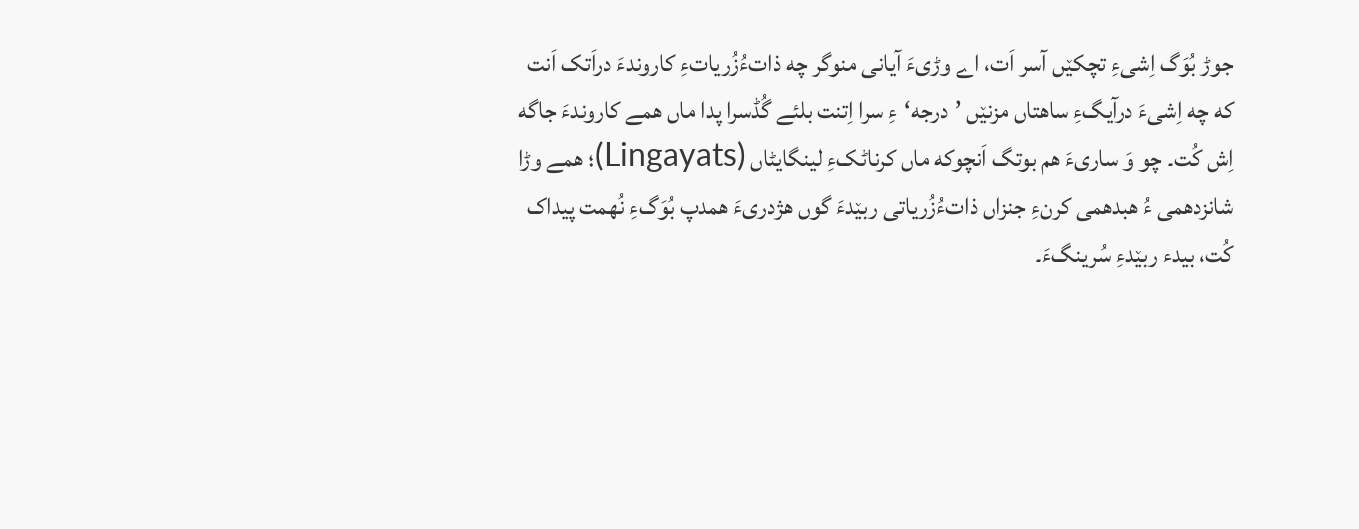جوڑ بُوَگ اِشیءِ تچکێں آسر اَت، اے وڑیءَ آیانی منوگر چه ذاتءُزُریاتءِ کاروندءَ دراَتک اَنت که چه اِشیءَ درآیگءِ ساهتاں مزنێں ’درجه‘ءِ سرا اِتنت بلئے گُڈسرا پدا ماں همے کاروندءَ جاگه اِش کُت۔ چو وَ ساریءَ هم بوتگ اَنچوکه ماں کرناٹکءِ لینگایٹاں (Lingayats)؛ همے وڑا شانزدهمی ءُ هبدهمی کرنءِ جنزاں ذاتءُزُریاتی ربێدءَ گوں هژدریءَ همدپ بُوَگءِ نُهمت پیداک کُت، بیدء ربێدءِ سُرینگءَ۔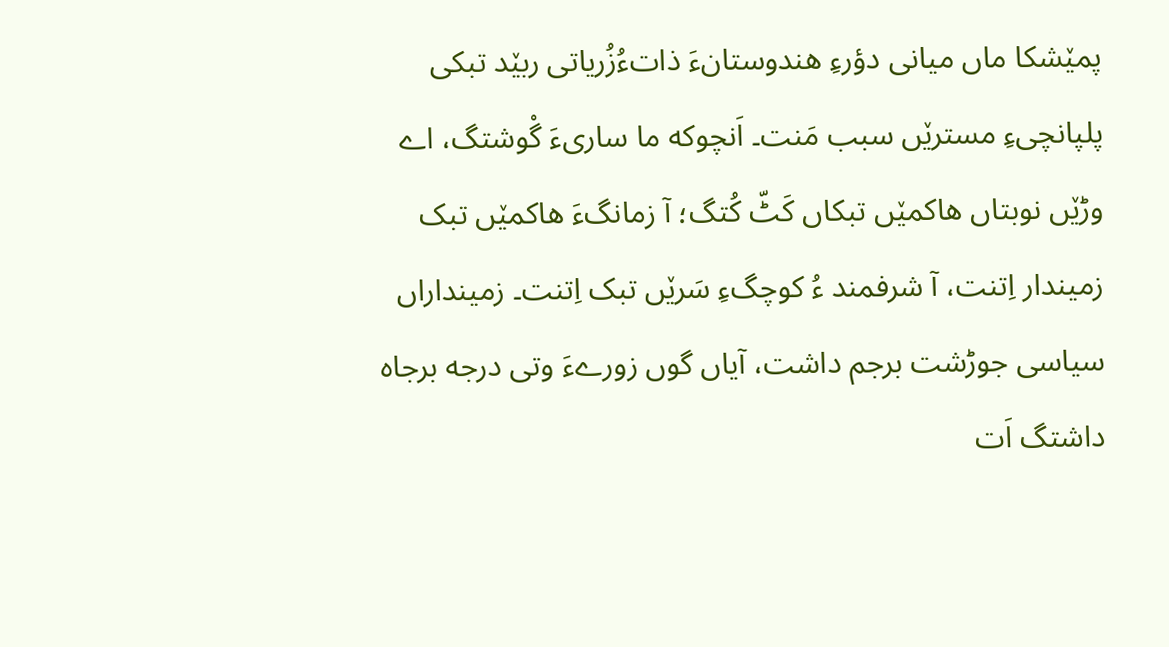پمێشکا ماں میانی دؤرءِ هندوستانءَ ذاتءُزُریاتی ربێد تبکی پلپانچیءِ مسترێں سبب مَنت۔ اَنچوکه ما ساریءَ گْوشتگ، اے وڑێں نوبتاں ھاکمێں تبکاں کَٹّ کُتگ؛ آ زمانگءَ ھاکمێں تبک زمیندار اِتنت، آ شرفمند ءُ کوچگءِ سَرێں تبک اِتنت۔ زمینداراں سیاسی جوڑشت برجم داشت، آیاں گوں زورےءَ وتی درجه برجاه داشتگ اَت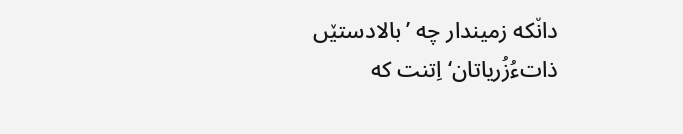دان٘که زمیندار چه ’بالادستێں ذاتءُزُریاتان‘ اِتنت که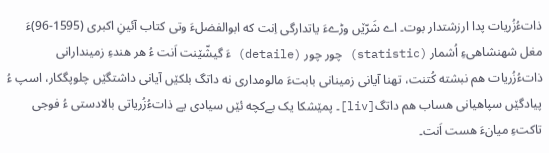ذاتءُزُریات پدا ارزشتدار بوت۔ اے شَرّێں وڑےءَ یاتدارگی اِنت که ابوالفضلءَ وتی کتاب آئینِ اکبری (1595-96)ءَ مغل شهنشاهیءِ اُشمار (statistic) چور چور (detaile) ءَ گیشّێنت اَنت ءُ هر هندءِ زمیندارانی ذاتءُزُریات هم نبشته کُتنت، تهنا آیانی زمینانی بابتءَ مالومداری نه داتگ بلکێں آیانی داشتگێں چلوپگکار، اسپ ءُ پیادگێں سپاهیانی هساب هم داتگ[liv]۔ پمێشکا یک بےکچه ئێں سیادی یے ذاتءُزُریاتی بالادستی ءُ فوجی تاکتءِ میانءَ هست اَنت۔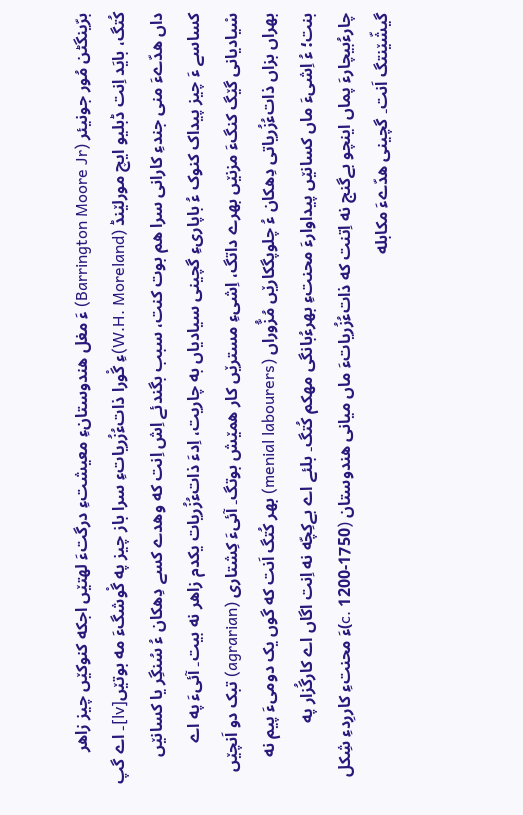برّینگٹن مُور جونیئر (Barrington Moore Jr) ءَ مغل هندوستانءِ معیشتءِ درگتءَ لهتێں اجکه کنوکێں چیز زاهر کُتگ، بایَد اِنت ڈبلیو ایچ مورلێنڈ (W.H. Moreland)ءِ گْورا ذاتءُزُریاتءِ سرا باز چیز په گْوشگءَ مه بوتێں[lv]۔ اے گپ داں ھدّےءَ منی جندءِ کارانی سرا هم بوت کنت، سبب بگندئے اِش اِنت که وهدے کسے دِهکان ءُ سُنگِر یا کسانێں کساسے ءَ چیز پیداک کنوک ءُ باپاریءِ گچینی سیادیاں به چاریت، اِدءَ ذاتءُزُریات یکدم زاهر نه بیت۔ آئیءَ په اے سْیادیانی گێگ کنگءَ مزنێں بهرے داتگ، اِشیءِ مسترێں کار همێش بوتگ۔ آئیءَ کِشتاری (agrarian) تبک دو اَنچێں بهراں بزاں ذاتءُزُریاتی دِهکان ءُ چلوپگکارێں مُزُّوراں (menial labourers) بهر کُتگ اَنت که گوں یک دومیءَ پیم نه بنت؛ ءُ اِشیءَ ماں کسانێں پیداوارءَ محنتءِ بهرءُبانگی مھکم کُتگ۔ بلئے اے بےکِچّه نه اِنت اگاں اے کارگُزار په چارءُبیچارءَ پماں اینچو بےگنج نه اِتنت که ذاتءُزُریاتءَ ماں میانی هندوستان (c. 1200-1750)ءَ محنتءِ کاررِدءِ شِکل گیشّێنتگ اَنت۔ گچینی ھدّےءَ مکابله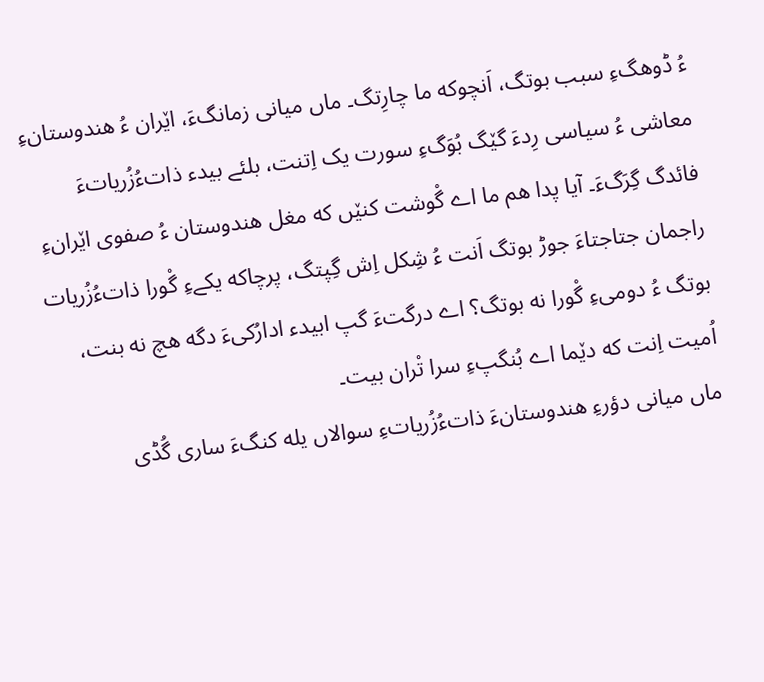ءُ ڈوهگءِ سبب بوتگ، اَنچوکه ما چارِتگ۔ ماں میانی زمانگءَ، اێران ءُ هندوستانءِ معاشی ءُ سیاسی رِدءَ گێگ بُوَگءِ سورت یک اِتنت، بلئے بیدء ذاتءُزُریاتءَ فائدگ گِرَگءَ۔ آیا پدا هم ما اے گْوشت کنێں که مغل هندوستان ءُ صفوی اێرانءِ راجمان جتاجتاءَ جوڑ بوتگ اَنت ءُ شِکل اِش گِپتگ، پرچاکه یکےءِ گْورا ذاتءُزُریات بوتگ ءُ دومیءِ گْورا نه بوتگ؟ اے درگتءَ گپ ابیدء ادارُکیءَ دگه هچ نه بنت، اُمیت اِنت که دێما اے بُنگپءِ سرا تْران بیت۔
ماں میانی دؤرءِ هندوستانءَ ذاتءُزُریاتءِ سوالاں یله کنگءَ ساری گُڈی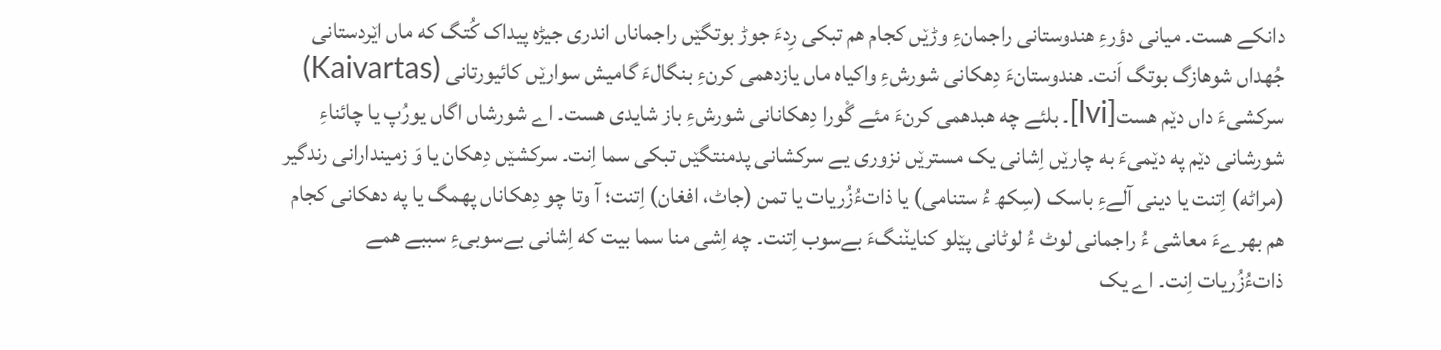دانکے هست۔ میانی دؤرءِ هندوستانی راجمانءِ وڑێں کجام هم تبکی رِدءَ جوڑ بوتگێں راجماناں اندری جیڑه پیداک کُتگ که ماں اێردستانی جُهداں شوهازگ بوتگ اَنت۔ هندوستانءَ دِهکانی شورشءِ واکیاه ماں یازدهمی کرنءِ بنگالءَ گامیش سوارێں کائیورتانی (Kaivartas) سرکشیءَ داں دێم هست[lvi]۔ بلئے چه هبدهمی کرنءَ مئے گْورا دِهکانانی شورشءِ باز شایدی هست۔ اے شورشاں اگاں یورُپ یا چائناءِ شورشانی دێم په دێمیءَ به چارێں اِشانی یک مسترێں نزوری یے سرکشانی پدمنتگێں تبکی سما اِنت۔ سرکشێں دِهکان یا وَ زمیندارانی رندگیر (مراٹه) اِتنت یا دینی آلےءِ باسک (سِکھ ءُ ستنامی) یا ذاتءُزُریات یا تمن (جاٹ، افغان) اِتنت؛ آ وتا چو دِهکاناں پهمگ یا په دهکانی کجام هم بهرےءَ معاشی ءُ راجمانی لوٹ ءُ لوٹانی پێلو کناین٘نگءَ بےسوب اِتنت۔ چه اِشی منا سما بیت که اِشانی بےسوبیءِ سببے همے ذاتءُزُریات اِنت۔ اے یک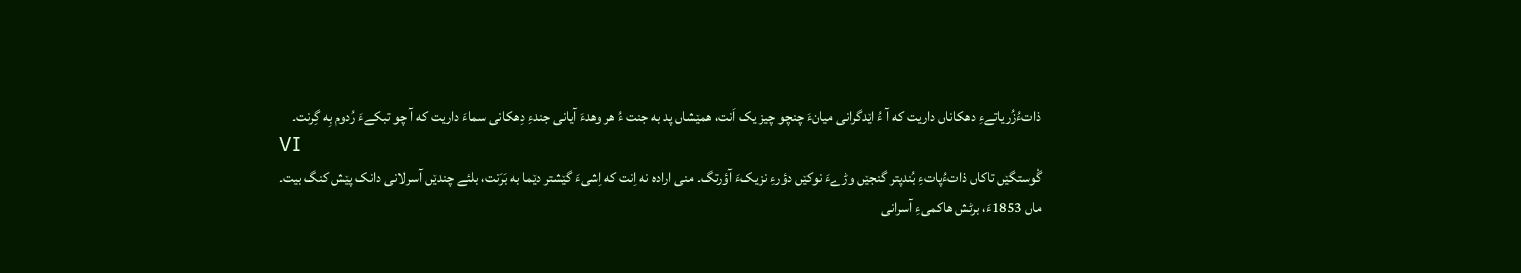ذاتءُزُریاتےءِ دهکاناں داریت که آ ءُ اێدگرانی میانءَ چنچو چیز یک اَنت، همێشاں پد به جنت ءُ هر وهدءَ آیانی جندءِ دِهکانی سماءَ داریت که آ چو تبکےءَ رُدوم بِه گِرنت۔
VI
گْوستگێں تاکاں ذاتءُپاتءِ بُندپتر گنجێں وڑےءَ نوکێں دؤرءِ نزیکءَ آؤرتگ۔ منی اراده نه اِنت که اِشیءَ گێشتر دێما به بَرَنت، بلئے چندێں آسرلانی دانک پێش کنگ بیت۔
ماں 1853ءَ، برٹش ھاکمیءِ آسرانی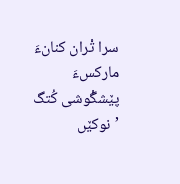سرا تْران کنانءَ مارکسءَ پێشگْوشی کُتگ ’نوکێں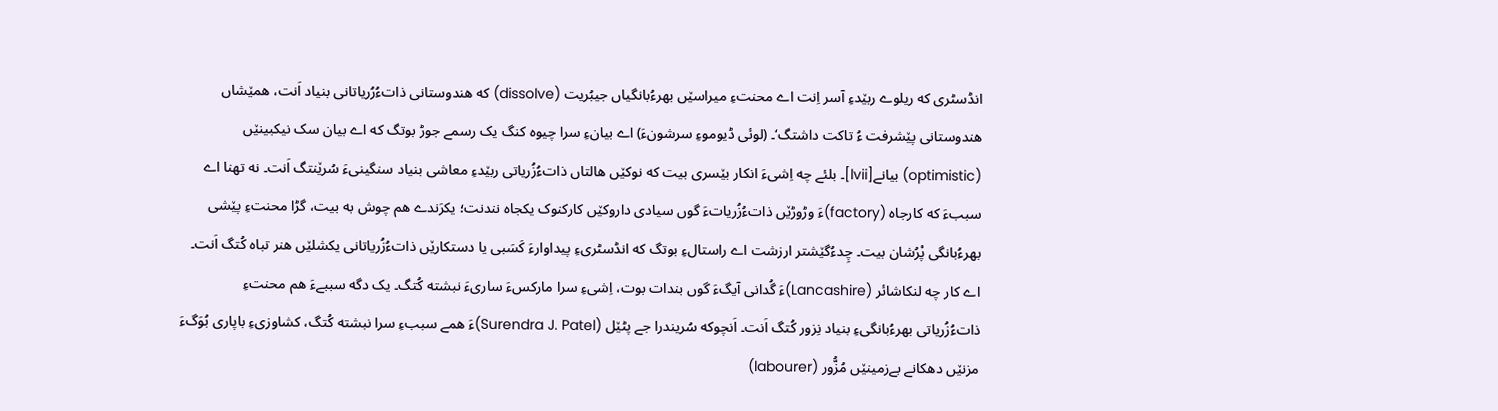انڈسٹری که ریلوے ربێدءِ آسر اِنت اے محنتءِ میراسێں بهرءُبانگیاں جیبُریت (dissolve) که هندوستانی ذاتءُرُریاتانی بنیاد اَنت، همێشاں هندوستانی پێشرفت ءُ تاکت داشتگ‘۔ (لوئی ڈیوموءِ سرشونءَ) اے بیانءِ سرا چیوه کنگ یک رسمے جوڑ بوتگ که اے بیان سک نیکبینێں (optimistic) بیانے[lvii]۔ بلئے چه اِشیءَ انکار بێسری بیت که نوکێں ھالتاں ذاتءُزُریاتی ربێدءِ معاشی بنیاد سنگینیءَ سُرێنتگ اَنت۔ نه تهنا اے سببءَ که کارجاه (factory)ءَ وڑوڑێں ذاتءُزُریاتءَ گوں سیادی داروکێں کارکنوک یکجاه نندنت؛ یکرَندے هم چوش به بیت، گڑا محنتءِ پێشی بهرءُبانگی پْرُشان بیت۔ چِدءُگێشتر ارزشت اے راستالءِ بوتگ که انڈسٹریءِ پیداوارءَ کَسَبی یا دستکارێں ذاتءُزُریاتانی یکشلێں هنر تباه کُتگ اَنت۔ اے کار چه لنکاشائر (Lancashire)ءَ گُدانی آیگءَ گوں بندات بوت، اِشیءِ سرا مارکسءَ ساریءَ نبشته کُتگ۔ یک دگه سببےءَ هم محنتءِ ذاتءُزُریاتی بهرءُبانگیءِ بنیاد نِزور کُتگ اَنت۔ اَنچوکه سُریندرا جے پٹێل (Surendra J. Patel)ءَ همے سببءِ سرا نبشته کُتگ، کشاوزیءِ باپاری بُوَگءَ مزنێں دهکانے بےزمینێں مُزُّور (labourer)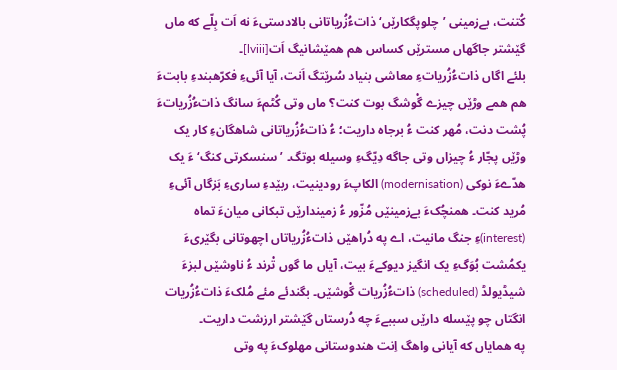کُتنت، بےزمینی ’چلوپگکارێں‘ ذاتءُزُریاتانی بالادستیءَ نه اَت بِلّے که ماں گێشتر جاگهاں مسترێں کساس هم همێشانیگ اَت[lviii]۔
بلئے اگاں ذاتءُزُریاتءِ معاشی بنیاد سُرێتگ اَنت، آیا آئیءِ فکرّهبندءِ بابتءَ هم همے وڑێں چیزے گْوشگ بوت کنت؟ ماں وتی کُٹمءَ سانگ ذاتءُزُریاتءَ پُشت دنت، مُهر کنت ءُ برجاه داریت؛ ءُ ذاتءُزُریاتانی شاهگانءِ کار یک وڑێں پجّار ءُ چیزاں وتی جاگه دِیّگءِ وسیله بوتگ۔ ’سنسکرتی کنگ‘ءَ یک ھدّےءَ نوکی (modernisation) الکاپءَ رودینیت، ربێدءِ ساریءِ بَزگاں آئیءِ مُرید کنت۔ همنچُکءَ بےزمینێں مُزّور ءُ زمیندارێں تبکانی میانءَ تماه (interest)ءِ جنگ مانیت، اے په دُراهێں ذاتءُزُریاتاں اچھوتانی بگێریءَ یکمُشت بُوَگءِ یک انگیز دیوکےءَ بیت، آیاں ما گوں تْرند ءُ ناوشێں لبزءَ شیڈیولڈ (scheduled) ذاتءُزُریات گْوشێں۔ بگندئے مئے مُلکءَ ذاتءُزُریات انگتاں چو پێسله دارێں سببےءَ چه دُرستاں گێشتر ارزشت داریت۔
په همایاں که آیانی واهگ اِنت هندوستانی مهلوکءَ په وتی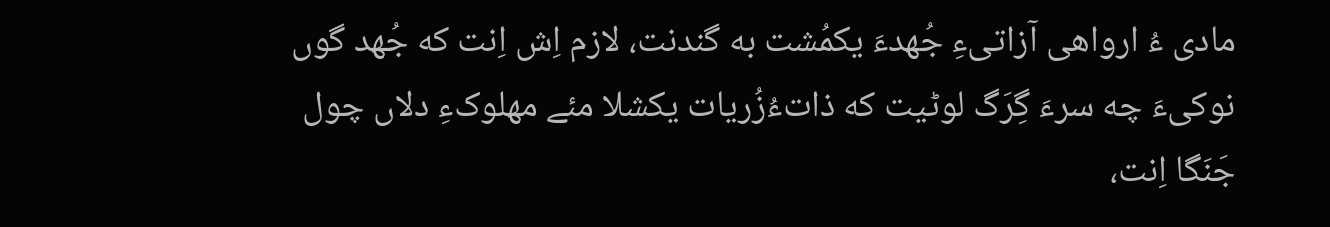مادی ءُ ارواهی آزاتیءِ جُهدءَ یکمُشت به گندنت، لازم اِش اِنت که جُهد گوں نوکیءَ چه سرءَ گِرَگ لوٹیت که ذاتءُزُریات یکشلا مئے مهلوکءِ دلاں چول جَنَگا اِنت،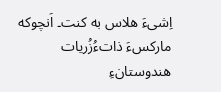اِشیءَ هلاس به کنت۔ اَنچوکه مارکسءَ ذاتءُزُریات هندوستانءِ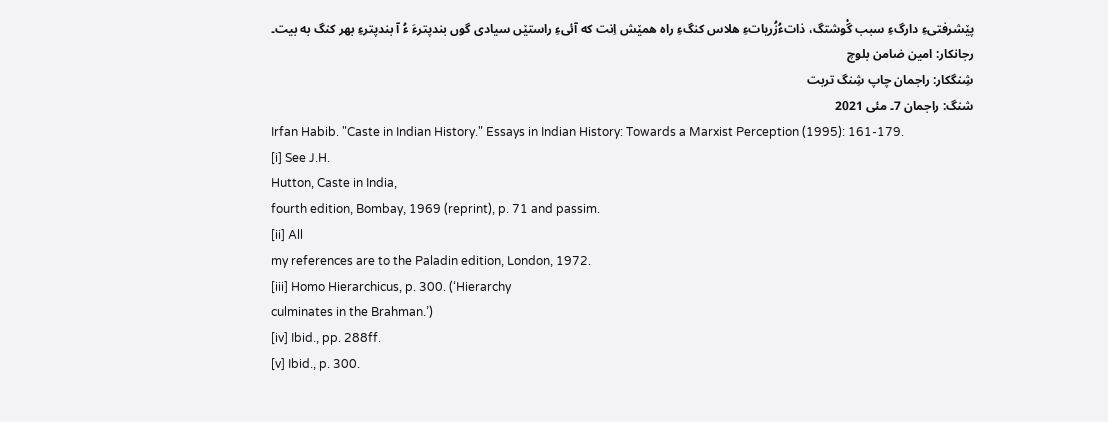پێشرفتیءِ دارگءِ سبب گْوشتگ، ذاتءُزُریاتءِ هلاس کنگءِ راه همێش اِنت که آئیءِ راستێں سیادی گوں بندپترءَ ءُ آ بندپترءِ بهر کنگ به بیت۔
رجانکار: امین ضامن بلوچ
شِنگکار: راجمان چاپ شِنگ تربت
شنگ: راجمان 7۔ مئی 2021
Irfan Habib. "Caste in Indian History." Essays in Indian History: Towards a Marxist Perception (1995): 161-179.
[i] See J.H.
Hutton, Caste in India,
fourth edition, Bombay, 1969 (reprint), p. 71 and passim.
[ii] All
my references are to the Paladin edition, London, 1972.
[iii] Homo Hierarchicus, p. 300. (‘Hierarchy
culminates in the Brahman.’)
[iv] Ibid., pp. 288ff.
[v] Ibid., p. 300.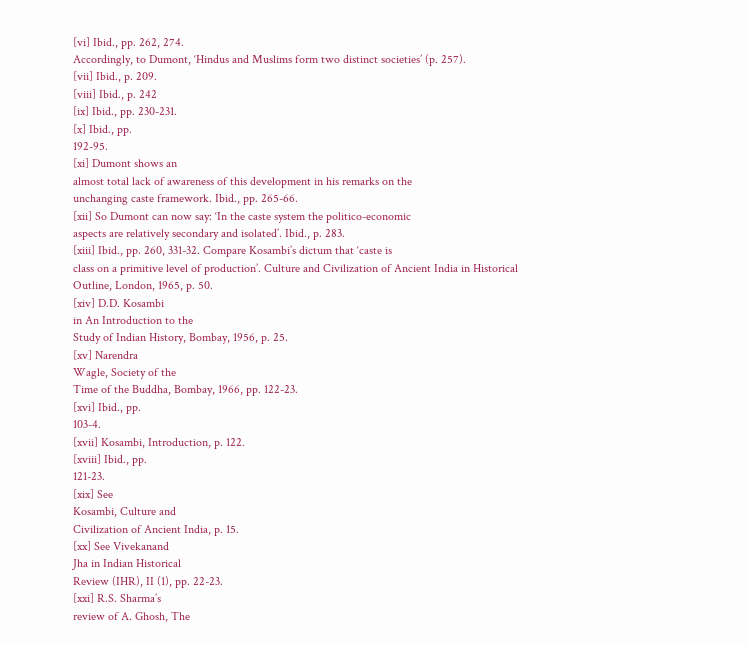[vi] Ibid., pp. 262, 274.
Accordingly, to Dumont, ‘Hindus and Muslims form two distinct societies’ (p. 257).
[vii] Ibid., p. 209.
[viii] Ibid., p. 242
[ix] Ibid., pp. 230-231.
[x] Ibid., pp.
192-95.
[xi] Dumont shows an
almost total lack of awareness of this development in his remarks on the
unchanging caste framework. Ibid., pp. 265-66.
[xii] So Dumont can now say: ‘In the caste system the politico-economic
aspects are relatively secondary and isolated’. Ibid., p. 283.
[xiii] Ibid., pp. 260, 331-32. Compare Kosambi’s dictum that ‘caste is
class on a primitive level of production’. Culture and Civilization of Ancient India in Historical
Outline, London, 1965, p. 50.
[xiv] D.D. Kosambi
in An Introduction to the
Study of Indian History, Bombay, 1956, p. 25.
[xv] Narendra
Wagle, Society of the
Time of the Buddha, Bombay, 1966, pp. 122-23.
[xvi] Ibid., pp.
103-4.
[xvii] Kosambi, Introduction, p. 122.
[xviii] Ibid., pp.
121-23.
[xix] See
Kosambi, Culture and
Civilization of Ancient India, p. 15.
[xx] See Vivekanand
Jha in Indian Historical
Review (IHR), II (1), pp. 22-23.
[xxi] R.S. Sharma’s
review of A. Ghosh, The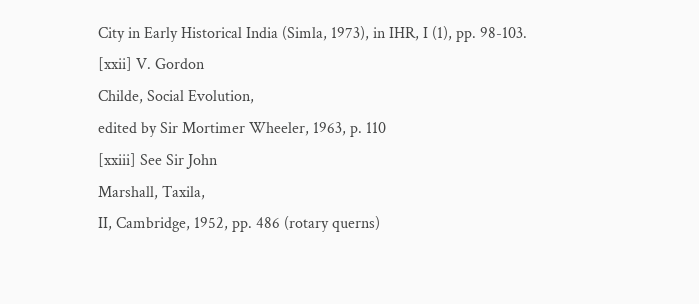City in Early Historical India (Simla, 1973), in IHR, I (1), pp. 98-103.
[xxii] V. Gordon
Childe, Social Evolution,
edited by Sir Mortimer Wheeler, 1963, p. 110
[xxiii] See Sir John
Marshall, Taxila,
II, Cambridge, 1952, pp. 486 (rotary querns)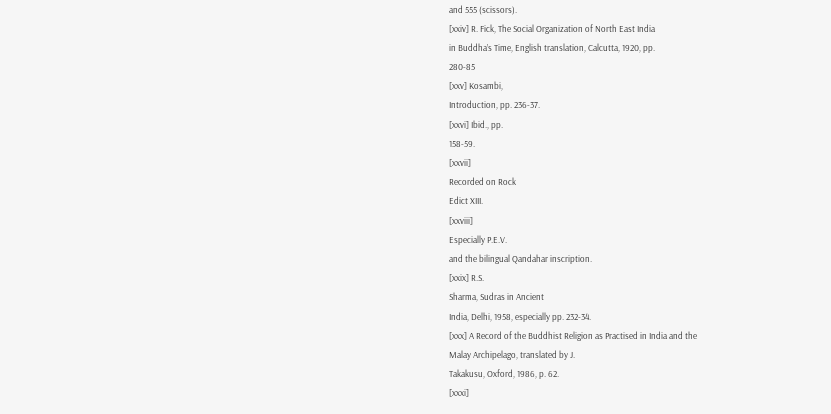and 555 (scissors).
[xxiv] R. Fick, The Social Organization of North East India
in Buddha’s Time, English translation, Calcutta, 1920, pp.
280-85
[xxv] Kosambi,
Introduction, pp. 236-37.
[xxvi] Ibid., pp.
158-59.
[xxvii]
Recorded on Rock
Edict XIII.
[xxviii]
Especially P.E.V.
and the bilingual Qandahar inscription.
[xxix] R.S.
Sharma, Sudras in Ancient
India, Delhi, 1958, especially pp. 232-34.
[xxx] A Record of the Buddhist Religion as Practised in India and the
Malay Archipelago, translated by J.
Takakusu, Oxford, 1986, p. 62.
[xxxi]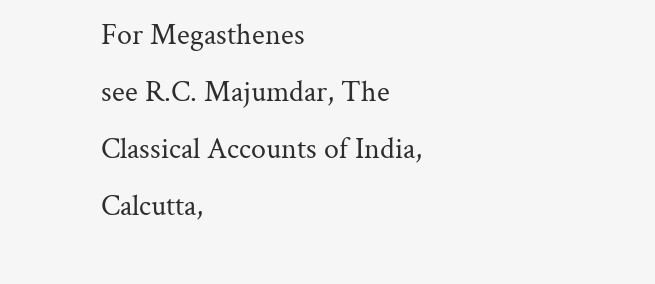For Megasthenes
see R.C. Majumdar, The
Classical Accounts of India, Calcutta,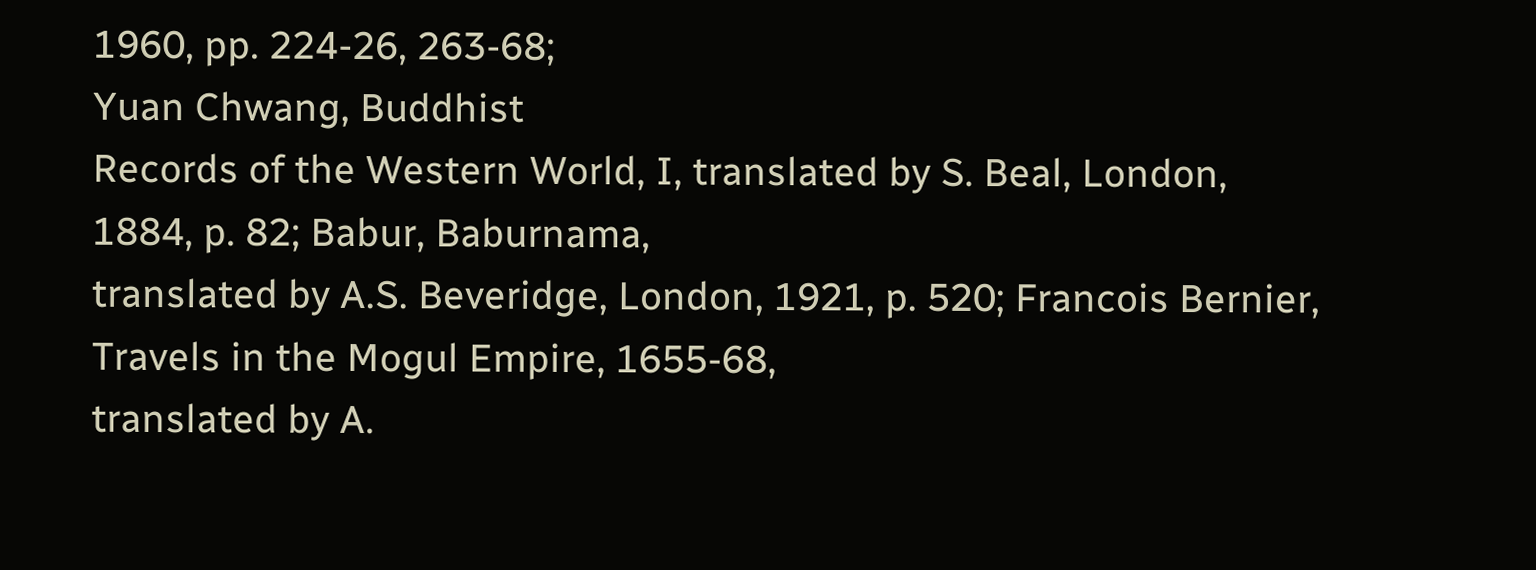1960, pp. 224-26, 263-68;
Yuan Chwang, Buddhist
Records of the Western World, I, translated by S. Beal, London,
1884, p. 82; Babur, Baburnama,
translated by A.S. Beveridge, London, 1921, p. 520; Francois Bernier, Travels in the Mogul Empire, 1655-68,
translated by A.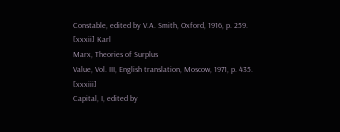Constable, edited by V.A. Smith, Oxford, 1916, p. 259.
[xxxii] Karl
Marx, Theories of Surplus
Value, Vol. III, English translation, Moscow, 1971, p. 435.
[xxxiii]
Capital, I, edited by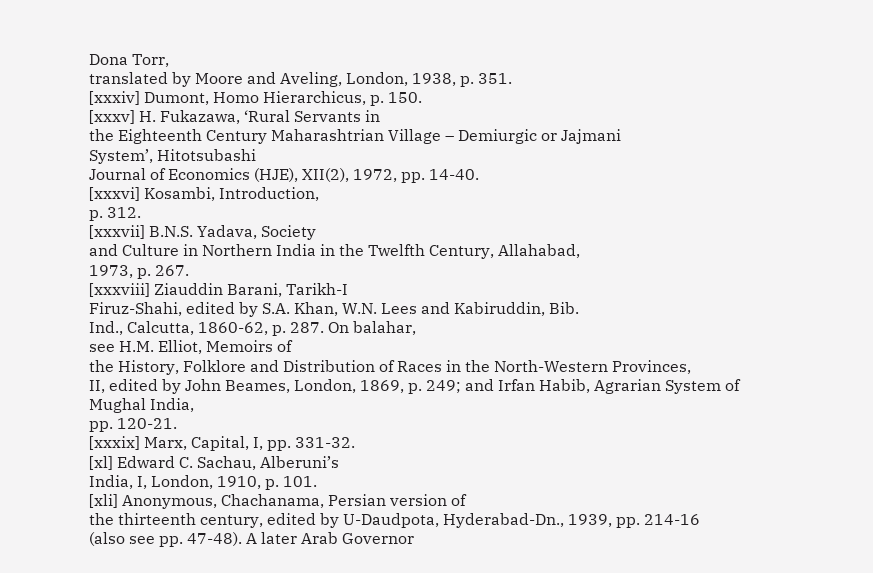Dona Torr,
translated by Moore and Aveling, London, 1938, p. 351.
[xxxiv] Dumont, Homo Hierarchicus, p. 150.
[xxxv] H. Fukazawa, ‘Rural Servants in
the Eighteenth Century Maharashtrian Village – Demiurgic or Jajmani
System’, Hitotsubashi
Journal of Economics (HJE), XII(2), 1972, pp. 14-40.
[xxxvi] Kosambi, Introduction,
p. 312.
[xxxvii] B.N.S. Yadava, Society
and Culture in Northern India in the Twelfth Century, Allahabad,
1973, p. 267.
[xxxviii] Ziauddin Barani, Tarikh-I
Firuz-Shahi, edited by S.A. Khan, W.N. Lees and Kabiruddin, Bib.
Ind., Calcutta, 1860-62, p. 287. On balahar,
see H.M. Elliot, Memoirs of
the History, Folklore and Distribution of Races in the North-Western Provinces,
II, edited by John Beames, London, 1869, p. 249; and Irfan Habib, Agrarian System of Mughal India,
pp. 120-21.
[xxxix] Marx, Capital, I, pp. 331-32.
[xl] Edward C. Sachau, Alberuni’s
India, I, London, 1910, p. 101.
[xli] Anonymous, Chachanama, Persian version of
the thirteenth century, edited by U-Daudpota, Hyderabad-Dn., 1939, pp. 214-16
(also see pp. 47-48). A later Arab Governor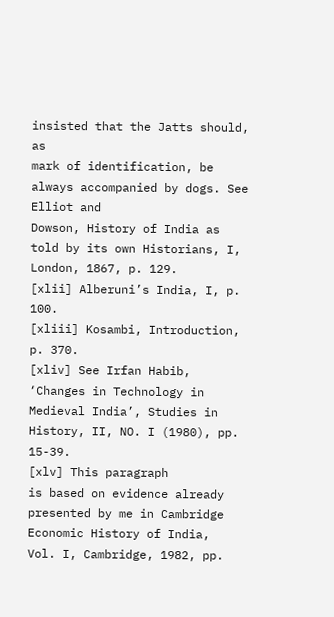insisted that the Jatts should, as
mark of identification, be always accompanied by dogs. See Elliot and
Dowson, History of India as
told by its own Historians, I, London, 1867, p. 129.
[xlii] Alberuni’s India, I, p. 100.
[xliii] Kosambi, Introduction, p. 370.
[xliv] See Irfan Habib,
‘Changes in Technology in Medieval India’, Studies in History, II, NO. I (1980), pp. 15-39.
[xlv] This paragraph
is based on evidence already presented by me in Cambridge Economic History of India,
Vol. I, Cambridge, 1982, pp.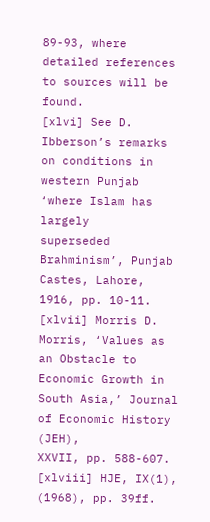89-93, where detailed references to sources will be
found.
[xlvi] See D.
Ibberson’s remarks on conditions in western Punjab ‘where Islam has largely
superseded Brahminism’, Punjab
Castes, Lahore, 1916, pp. 10-11.
[xlvii] Morris D.
Morris, ‘Values as an Obstacle to Economic Growth in South Asia,’ Journal of Economic History (JEH),
XXVII, pp. 588-607.
[xlviii] HJE, IX(1), (1968), pp. 39ff.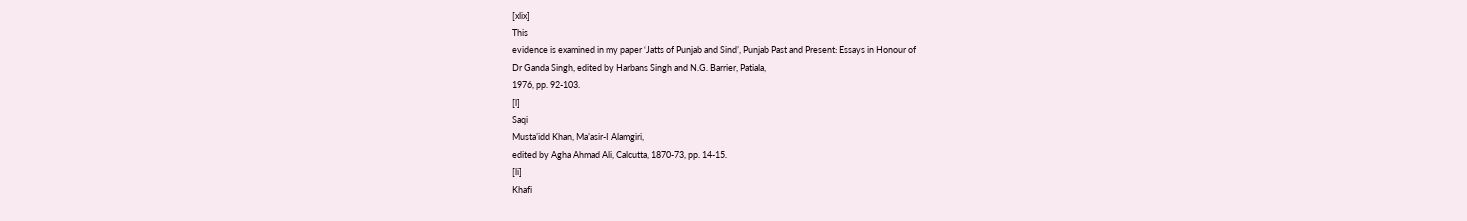[xlix]
This
evidence is examined in my paper ‘Jatts of Punjab and Sind’, Punjab Past and Present: Essays in Honour of
Dr Ganda Singh, edited by Harbans Singh and N.G. Barrier, Patiala,
1976, pp. 92-103.
[l]
Saqi
Musta’idd Khan, Ma’asir-I Alamgiri,
edited by Agha Ahmad Ali, Calcutta, 1870-73, pp. 14-15.
[li]
Khafi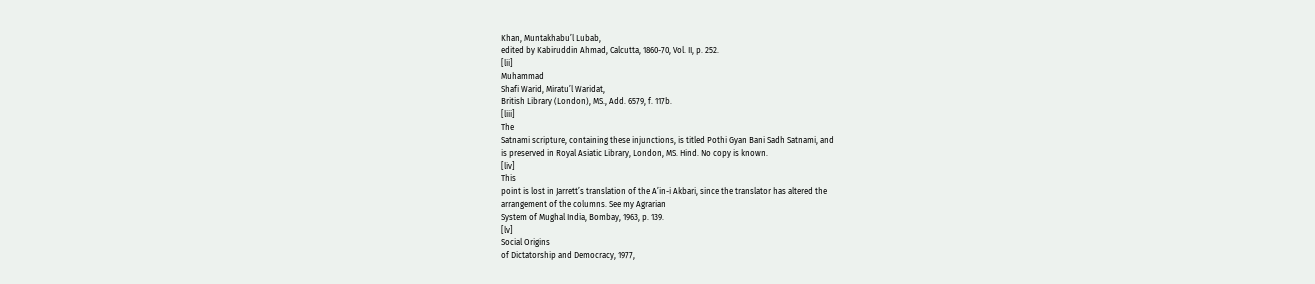Khan, Muntakhabu’l Lubab,
edited by Kabiruddin Ahmad, Calcutta, 1860-70, Vol. II, p. 252.
[lii]
Muhammad
Shafi Warid, Miratu’l Waridat,
British Library (London), MS., Add. 6579, f. 117b.
[liii]
The
Satnami scripture, containing these injunctions, is titled Pothi Gyan Bani Sadh Satnami, and
is preserved in Royal Asiatic Library, London, MS. Hind. No copy is known.
[liv]
This
point is lost in Jarrett’s translation of the A’in-i Akbari, since the translator has altered the
arrangement of the columns. See my Agrarian
System of Mughal India, Bombay, 1963, p. 139.
[lv]
Social Origins
of Dictatorship and Democracy, 1977,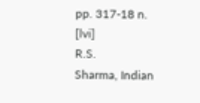pp. 317-18 n.
[lvi]
R.S.
Sharma, Indian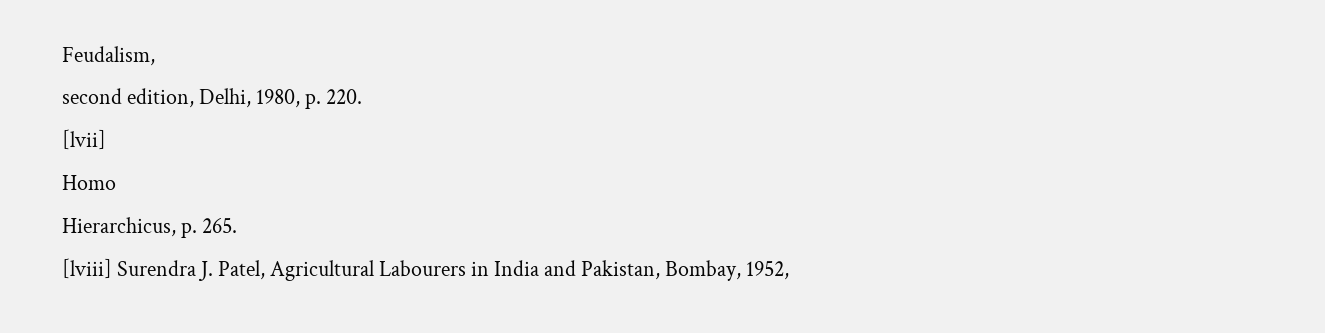Feudalism,
second edition, Delhi, 1980, p. 220.
[lvii]
Homo
Hierarchicus, p. 265.
[lviii] Surendra J. Patel, Agricultural Labourers in India and Pakistan, Bombay, 1952,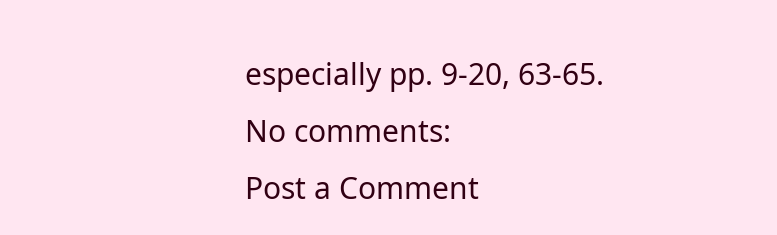especially pp. 9-20, 63-65.
No comments:
Post a Comment